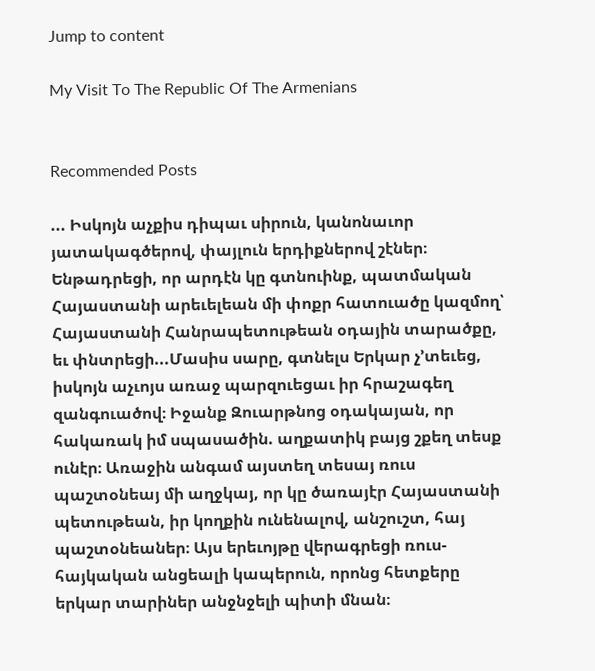Jump to content

My Visit To The Republic Of The Armenians


Recommended Posts

... Իսկոյն աչքիս դիպաւ սիրուն, կանոնաւոր յատակագծերով, փայլուն երդիքներով շէներ։ Ենթադրեցի, որ արդէն կը գտնուինք, պատմական Հայաստանի արեւելեան մի փոքր հատուածը կազմող՝ Հայաստանի Հանրապետութեան օդային տարածքը, եւ փնտրեցի...Մասիս սարը, գտնելս Երկար չ՚տեւեց, իսկոյն աչւոյս առաջ պարզուեցաւ իր հրաշագեղ զանգուածով։ Իջանք Զուարթնոց օդակայան, որ հակառակ իմ սպասածին. աղքատիկ բայց շքեղ տեսք ունէր։ Առաջին անգամ այստեղ տեսայ ռուս պաշտօնեայ մի աղջկայ, որ կը ծառայէր Հայաստանի պետութեան, իր կողքին ունենալով, անշուշտ, հայ պաշտօնեաներ։ Այս երեւոյթը վերագրեցի ռուս-հայկական անցեալի կապերուն, որոնց հետքերը երկար տարիներ անջնջելի պիտի մնան։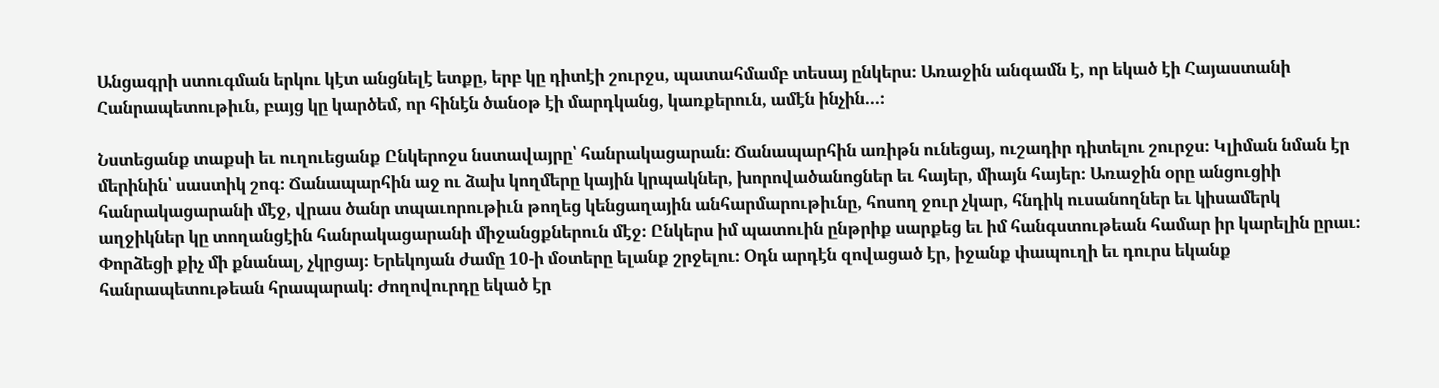Անցագրի ստուգման երկու կէտ անցնելէ ետքը, երբ կը դիտէի շուրջս, պատահմամբ տեսայ ընկերս։ Առաջին անգամն է, որ եկած էի Հայաստանի Հանրապետութիւն, բայց կը կարծեմ, որ հինէն ծանօթ էի մարդկանց, կառքերուն, ամէն ինչին...։

Նստեցանք տաքսի եւ ուղուեցանք Ընկերոջս նստավայրը՝ հանրակացարան։ Ճանապարհին առիթն ունեցայ, ուշադիր դիտելու շուրջս։ Կլիման նման էր մերինին՝ սաստիկ շոգ։ Ճանապարհին աջ ու ձախ կողմերը կային կրպակներ, խորովածանոցներ եւ հայեր, միայն հայեր։ Առաջին օրը անցուցիի հանրակացարանի մէջ, վրաս ծանր տպաւորութիւն թողեց կենցաղային անհարմարութիւնը, հոսող ջուր չկար, հնդիկ ուսանողներ եւ կիսամերկ աղջիկներ կը տողանցէին հանրակացարանի միջանցքներուն մէջ։ Ընկերս իմ պատուին ընթրիք սարքեց եւ իմ հանգստութեան համար իր կարելին ըրաւ։ Փորձեցի քիչ մի քնանալ, չկրցայ։ Երեկոյան ժամը 10-ի մօտերը ելանք շրջելու։ Օդն արդէն զովացած էր, իջանք փապուղի եւ դուրս եկանք հանրապետութեան հրապարակ։ Ժողովուրդը եկած էր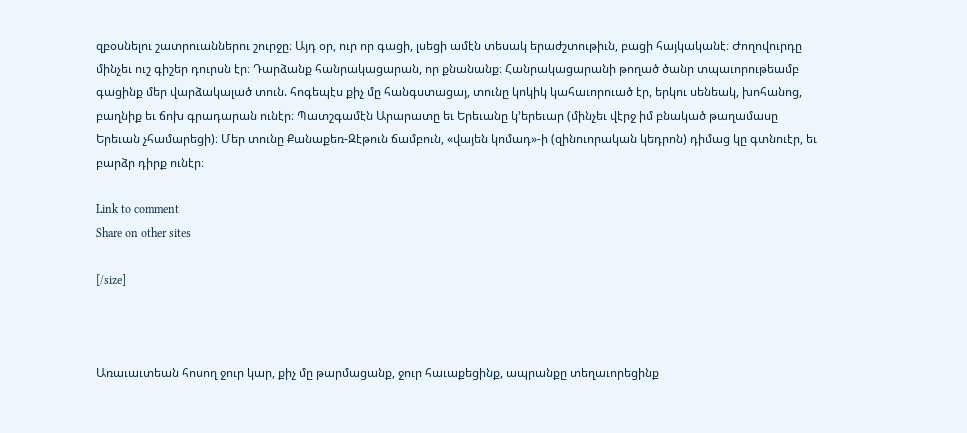զբօսնելու շատրուաններու շուրջը։ Այդ օր, ուր որ գացի, լսեցի ամէն տեսակ երաժշտութիւն, բացի հայկականէ։ Ժողովուրդը մինչեւ ուշ գիշեր դուրսն էր։ Դարձանք հանրակացարան, որ քնանանք։ Հանրակացարանի թողած ծանր տպաւորութեամբ գացինք մեր վարձակալած տուն. հոգեպէս քիչ մը հանգստացայ, տունը կոկիկ կահաւորուած էր, երկու սենեակ, խոհանոց, բաղնիք եւ ճոխ գրադարան ունէր։ Պատշգամէն Արարատը եւ Երեւանը կ՚երեւար (մինչեւ վէրջ իմ բնակած թաղամասը Երեւան չհամարեցի)։ Մեր տունը Քանաքեռ-Զէթուն ճամբուն, «վայեն կոմադ»-ի (զինուորական կեդրոն) դիմաց կը գտնուէր, եւ բարձր դիրք ունէր։

Link to comment
Share on other sites

[/size]



Առաւաւտեան հոսող ջուր կար, քիչ մը թարմացանք, ջուր հաւաքեցինք, ապրանքը տեղաւորեցինք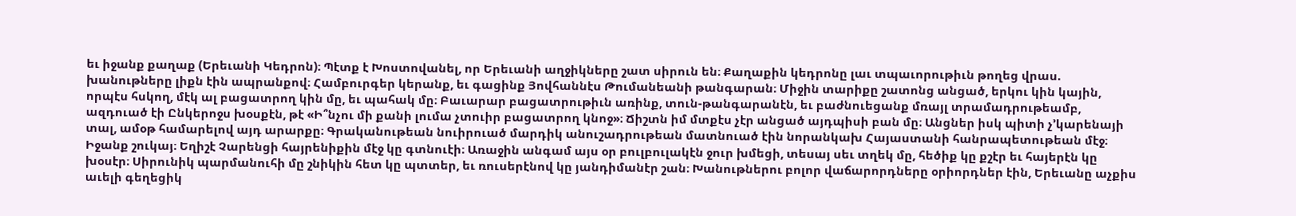եւ իջանք քաղաք (Երեւանի Կեդրոն)։ Պէտք է Խոստովանել, որ Երեւանի աղջիկները շատ սիրուն են։ Քաղաքին կեդրոնը լաւ տպաւորութիւն թողեց վրաս. խանութները լիքն էին ապրանքով։ Համբուրգեր կերանք, եւ գացինք Յովհաննէս Թումանեանի թանգարան։ Միջին տարիքը շատոնց անցած, երկու կին կային, որպէս հսկող, մէկ ալ բացատրող կին մը, եւ պահակ մը։ Բաւարար բացատրութիւն առինք, տուն-թանգարանէն, եւ բաժնուեցանք մռայլ տրամադրութեամբ, ազդուած էի Ընկերոջս խօսքէն, թէ «Ի՞նչու մի քանի լումա չտուիր բացատրող կնոջ»։ Ճիշտն իմ մտքէս չէր անցած այդպիսի բան մը։ Անցներ իսկ պիտի չ՚կարենայի տալ, ամօթ համարելով այդ արարքը։ Գրականութեան նուիրուած մարդիկ անուշադրութեան մատնուած էին նորանկախ Հայաստանի հանրապետութեան մէջ։ Իջանք շուկայ։ Եղիշէ Չարենցի հայրենիքին մէջ կը գտնուէի։ Առաջին անգամ այս օր բուլբուլակէն ջուր խմեցի, տեսայ սեւ տղեկ մը, հեծիք կը քշէր եւ հայերէն կը խօսէր։ Սիրունիկ պարմանուհի մը շնիկին հետ կը պտտեր, եւ ռուսերէնով կը յանդիմանէր շան։ Խանութներու բոլոր վաճարորդները օրիորդներ էին, Երեւանը աչքիս աւելի գեղեցիկ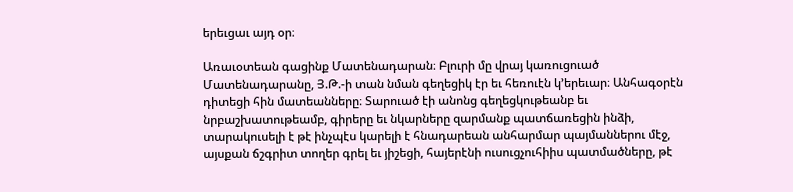երեւցաւ այդ օր։

Առաւօտեան գացինք Մատենադարան։ Բլուրի մը վրայ կառուցուած Մատենադարանը, Յ.Թ.-ի տան նման գեղեցիկ էր եւ հեռուէն կ՚երեւար։ Անհագօրէն դիտեցի հին մատեանները։ Տարուած էի անոնց գեղեցկութեանբ եւ նրբաշխատութեամբ, գիրերը եւ նկարները զարմանք պատճառեցին ինձի, տարակուսելի է թէ ինչպէս կարելի է հնադարեան անհարմար պայմաններու մէջ, այսքան ճշգրիտ տողեր գրել եւ յիշեցի, հայերէնի ուսուցչուհիիս պատմածները, թէ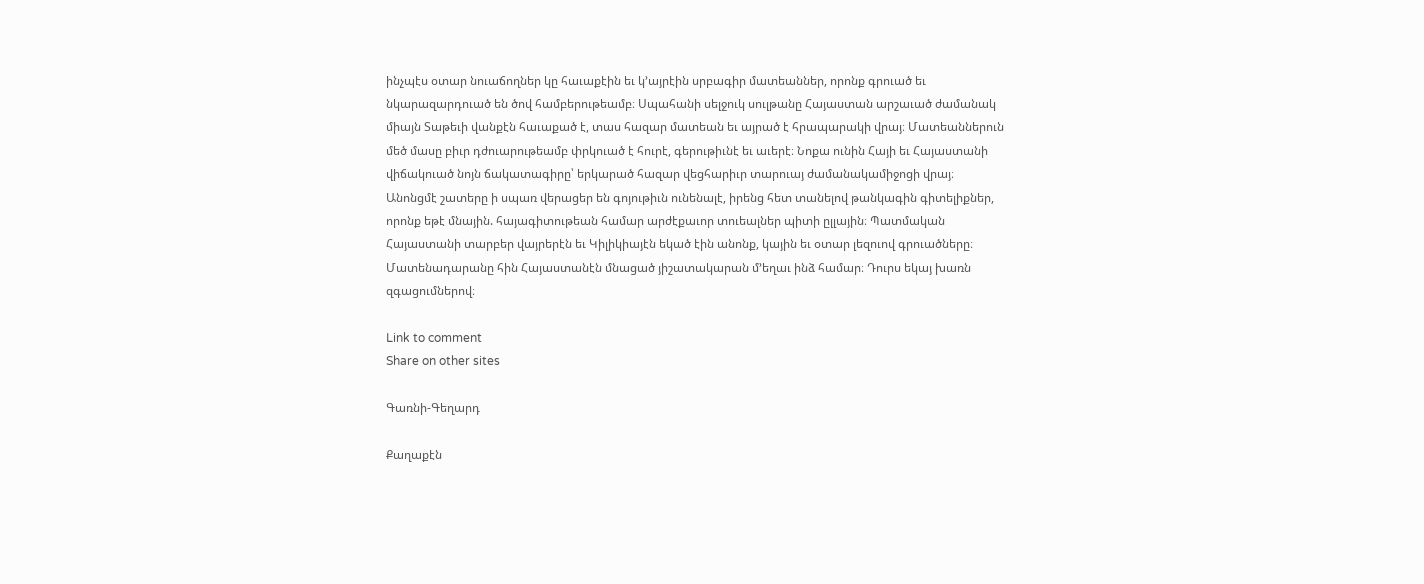ինչպէս օտար նուաճողներ կը հաւաքէին եւ կ՚այրէին սրբագիր մատեաններ, որոնք գրուած եւ նկարազարդուած են ծով համբերութեամբ։ Սպահանի սելջուկ սուլթանը Հայաստան արշաւած ժամանակ միայն Տաթեւի վանքէն հաւաքած է, տաս հազար մատեան եւ այրած է հրապարակի վրայ։ Մատեաններուն մեծ մասը բիւր դժուարութեամբ փրկուած է հուրէ, գերութիւնէ եւ աւերէ։ Նոքա ունին Հայի եւ Հայաստանի վիճակուած նոյն ճակատագիրը՝ երկարած հազար վեցհարիւր տարուայ ժամանակամիջոցի վրայ։ Անոնցմէ շատերը ի սպառ վերացեր են գոյութիւն ունենալէ, իրենց հետ տանելով թանկագին գիտելիքներ, որոնք եթէ մնային. հայագիտութեան համար արժէքաւոր տուեալներ պիտի ըլլային։ Պատմական Հայաստանի տարբեր վայրերէն եւ Կիլիկիայէն եկած էին անոնք, կային եւ օտար լեզուով գրուածները։ Մատենադարանը հին Հայաստանէն մնացած յիշատակարան մ՚եղաւ ինձ համար։ Դուրս եկայ խառն զգացումներով։

Link to comment
Share on other sites

Գառնի-Գեղարդ

Քաղաքէն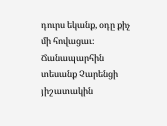դուրս եկանք, օդը քիչ մի հովացաւ։ Ճանապարհին տեսանք Չարենցի յիշատակին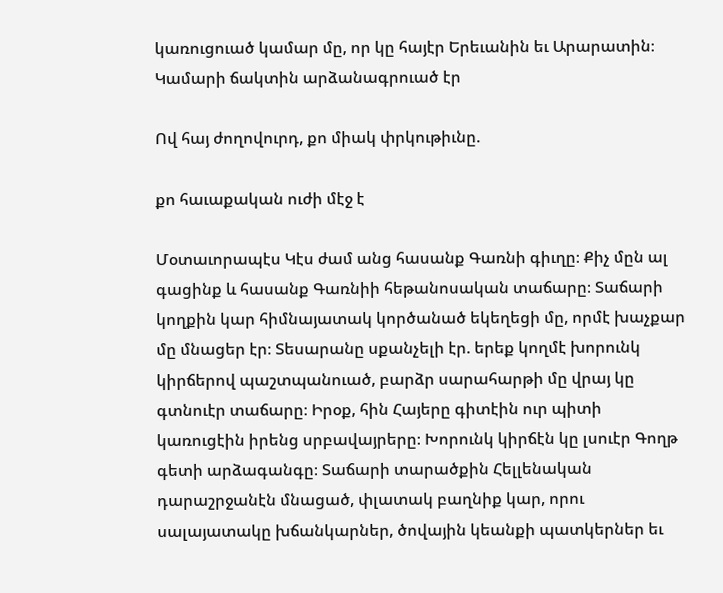կառուցուած կամար մը, որ կը հայէր Երեւանին եւ Արարատին։ Կամարի ճակտին արձանագրուած էր

Ով հայ ժողովուրդ, քո միակ փրկութիւնը.

քո հաւաքական ուժի մէջ է

Մօտաւորապէս Կէս ժամ անց հասանք Գառնի գիւղը։ Քիչ մըն ալ գացինք և հասանք Գառնիի հեթանոսական տաճարը։ Տաճարի կողքին կար հիմնայատակ կործանած եկեղեցի մը, որմէ խաչքար մը մնացեր էր։ Տեսարանը սքանչելի էր. երեք կողմէ խորունկ կիրճերով պաշտպանուած, բարձր սարահարթի մը վրայ կը գտնուէր տաճարը։ Իրօք, հին Հայերը գիտէին ուր պիտի կառուցէին իրենց սրբավայրերը։ Խորունկ կիրճէն կը լսուէր Գողթ գետի արձագանգը։ Տաճարի տարածքին Հելլենական դարաշրջանէն մնացած, փլատակ բաղնիք կար, որու սալայատակը խճանկարներ, ծովային կեանքի պատկերներ եւ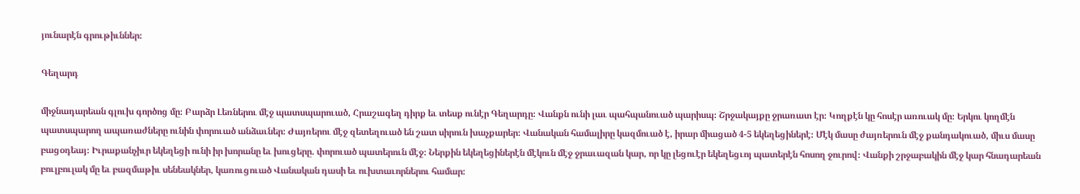յունարէն գրութիւններ։

Գեղարդ

միջնադարեան գլուխ գործոց մը։ Բարձր Լեռներու մէջ պատսպարուած, Հրաշագեղ դիրք եւ տեսք ունէր Գեղարդը։ Վանքն ունի լաւ պահպանուած պարիսպ։ Շրջակայքը ջրառատ էր։ Կողքէն կը հոսէր առուակ մը։ Երկու կողմէն պատսպարող ապառաժները ունին փորուած անձաւներ։ Ժայռերու մէջ զետեղուած են շատ սիրուն խաչքարեր։ Վանական համալիրը կազմուած է, իրար միացած 4-5 եկեղեցիներէ։ Մէկ մասը ժայռերուն մէջ քանդակուած, միւս մասը բացօդեայ։ Իւրաքանչիւր եկեղեցի ունի իր խորանը եւ խուցերը. փորուած պատերուն մէջ։ Ներքին եկեղեցիներէն մէկուն մէջ ջրաւազան կար, որ կը լեցուէր եկեղեցւոյ պատերէն հոսող ջուրով։ Վանքի շրջաբակին մէջ կար հնադարեան բուլբուլակ մը եւ բազմաթիւ սենեակներ, կառուցուած Վանական դասի եւ ուխտաւորներու համար։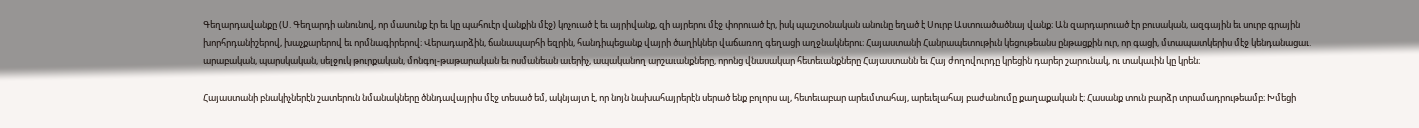Գեղարդավանքը (Ս. Գեղարդի անունով, որ մասունք էր եւ կը պահուէր վանքին մէջ) կոչուած է եւ այրիվանք, զի այրերու մէջ փորուած էր, իսկ պաշտօնական անունը եղած է Սուրբ Աստուածածնայ վանք։ Ան զարդարուած էր բուսական, ազգային եւ սուրբ գրային խորհրդանիշերով, խաչքարերով եւ որմնագիրերով։ Վերադարձին, ճանապարհի եզրին, հանդիպեցանք վայրի ծաղիկներ վաճառող գեղացի աղջնակներու։ Հայաստանի Հանրապետութիւն կեցութեանս ընթացքին ուր, որ գացի, մտապատկերիս մէջ կենդանացաւ. արաբական, պարսկական, սելջուկ թուրքական, մոնգոլ-թաթարական եւ ոսմանեան աւերիչ, ապականող արշաւանքները, որոնց վնասակար հետեւանքները Հայաստանն եւ Հայ ժողովուրդը կրեցին դարեր շարունակ, ու տակաւին կը կրեն։

Հայաստանի բնակիչներէն շատերուն նմանակները ծննդավայրիս մէջ տեսած եմ, ակնյայտ է, որ նոյն նախահայրերէն սերած ենք բոլորս ալ, հետեւաբար արեւմտահայ, արեւելահայ բաժանումը քաղաքական է։ Հասանք տուն բարձր տրամադրութեամբ։ Խմեցի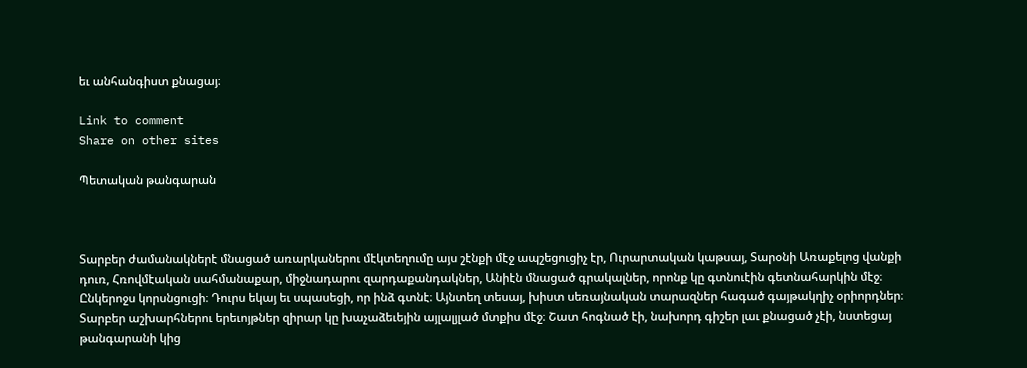եւ անհանգիստ քնացայ։

Link to comment
Share on other sites

Պետական թանգարան



Տարբեր ժամանակներէ մնացած առարկաներու մէկտեղումը այս շէնքի մէջ ապշեցուցիչ էր, Ուրարտական կաթսայ, Տարօնի Առաքելոց վանքի դուռ, Հռովմէական սահմանաքար, միջնադարու զարդաքանդակներ, Անիէն մնացած գրակալներ, որոնք կը գտնուէին գետնահարկին մէջ։ Ընկերոջս կորսնցուցի։ Դուրս եկայ եւ սպասեցի, որ ինձ գտնէ։ Այնտեղ տեսայ, խիստ սեռայնական տարազներ հագած գայթակղիչ օրիորդներ։ Տարբեր աշխարհներու երեւոյթներ զիրար կը խաչաձեւեյին այլալյլած մտքիս մէջ։ Շատ հոգնած էի, նախորդ գիշեր լաւ քնացած չէի, նստեցայ թանգարանի կից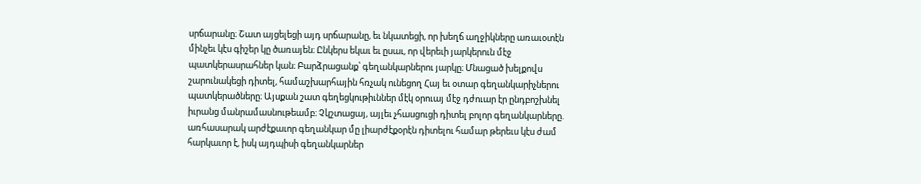սրճարանը։ Շատ այցելեցի այդ սրճարանը, եւ նկատեցի, որ խեղճ աղջիկները առաւօտէն մինչեւ կէս գիշեր կը ծառայեն։ Ընկերս եկաւ եւ ըսաւ, որ վերեւի յարկերուն մէջ պատկերասրահներ կան։ Բարձրացանք՝ գեղանկարներու յարկը։ Մնացած խելքովս շարունակեցի դիտել, համաշխարհային հռչակ ունեցող Հայ եւ օտար գեղանկարիչներու պատկերածները։ Այսքան շատ գեղեցկութիւններ մէկ օրուայ մէջ դժուար էր ընդբոշխնել իւրանց մանրամասնութեամբ։ Չկշտացայ, այլեւ չհասցուցի դիտել բոլոր գեղանկարները. առհասարակ արժէքաւոր գեղանկար մը լիարժէքօրէն դիտելու համար թերեւս կէս ժամ հարկաւոր է, իսկ այդպիսի գեղանկարներ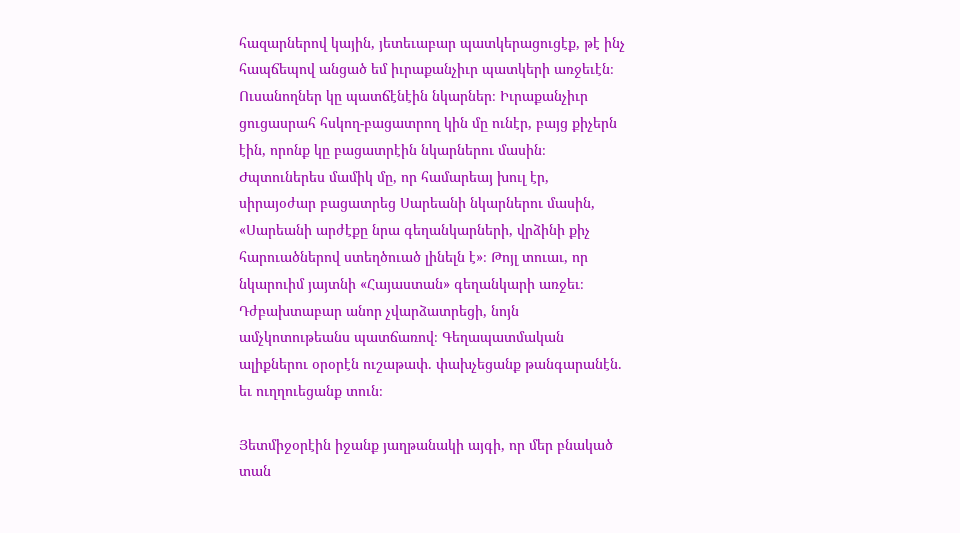հազարներով կային, յետեւաբար պատկերացուցէք, թէ ինչ հապճեպով անցած եմ իւրաքանչիւր պատկերի առջեւէն։ Ուսանողներ կը պատճէնէին նկարներ։ Իւրաքանչիւր ցուցասրահ հսկող-բացատրող կին մը ունէր, բայց քիչերն էին, որոնք կը բացատրէին նկարներու մասին։ Ժպտուներես մամիկ մը, որ համարեայ խուլ էր, սիրայօժար բացատրեց Սարեանի նկարներու մասին, «Սարեանի արժէքը նրա գեղանկարների, վրձինի քիչ հարուածներով ստեղծուած լինելն է»։ Թոյլ տուաւ, որ նկարուիմ յայտնի «Հայաստան» գեղանկարի առջեւ։ Դժբախտաբար անոր չվարձատրեցի, նոյն ամչկոտութեանս պատճառով։ Գեղապատմական ալիքներու օրօրէն ուշաթափ. փախչեցանք թանգարանէն. եւ ուղղուեցանք տուն։

Յետմիջօրէին իջանք յաղթանակի այգի, որ մեր բնակած տան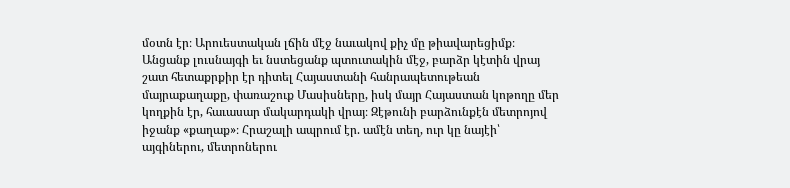մօտն էր։ Արուեստական լճին մէջ նաւակով քիչ մը թիավարեցիմք։ Անցանք լուսնայգի եւ նստեցանք պտուտակին մէջ, բարձր կէտին վրայ շատ հետաքրքիր էր դիտել Հայաստանի հանրապետութեան մայրաքաղաքը, փառաշուք Մասիսները, իսկ մայր Հայաստան կոթողը մեր կողքին էր, հաւասար մակարդակի վրայ։ Զէթունի բարձունքէն մետրոյով իջանք «քաղաք»։ Հրաշալի ապրում էր. ամէն տեղ, ուր կը նայէի՝ այգիներու, մետրոներու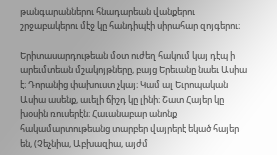թանգարաններու հնադարեան վանքերու շրջաբակերու մէջ կը հանդիպէի սիրահար զոյգերու։

Երիտասարդութեան մօտ ուժեղ հակում կայ դէպ ի արեւմտեան մշակոյթները, բայց Երեւանը նաեւ Ասիա է։ Դորանից փախուստ չկայ։ Կամ ալ Եւրոպական Ասիա ասենք, աւելի ճիշդ կը լինի։ Շատ Հայեր կը խօսին ռուսերէն։ Հաւանաբար անոնք հակամարտութեանց տարբեր վայրերէ եկած հայեր են, (Չեչնիա, Աբխազիա, այժմ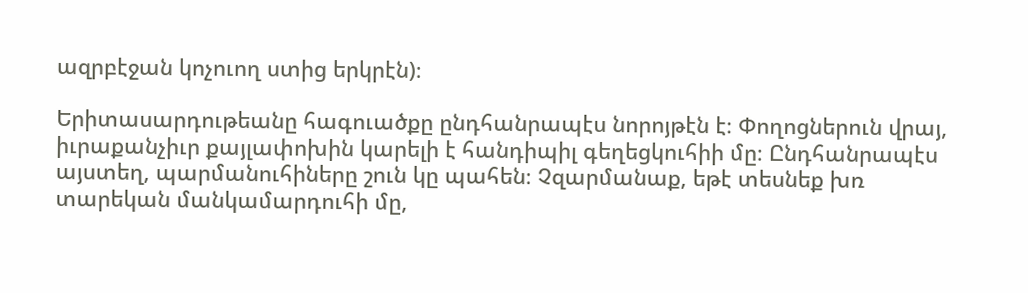ազրբէջան կոչուող ստից երկրէն)։

Երիտասարդութեանը հագուածքը ընդհանրապէս նորոյթէն է։ Փողոցներուն վրայ, իւրաքանչիւր քայլափոխին կարելի է հանդիպիլ գեղեցկուհիի մը։ Ընդհանրապէս այստեղ, պարմանուհիները շուն կը պահեն։ Չզարմանաք, եթէ տեսնեք խռ տարեկան մանկամարդուհի մը,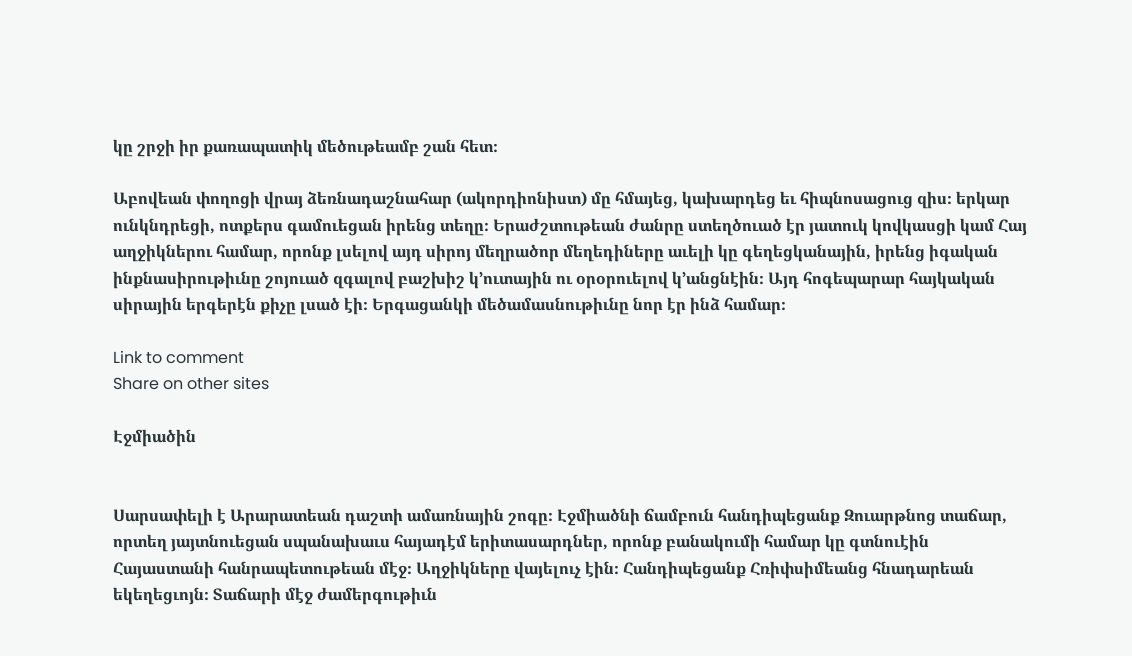կը շրջի իր քառապատիկ մեծութեամբ շան հետ։

Աբովեան փողոցի վրայ ձեռնադաշնահար (ակորդիոնիստ) մը հմայեց, կախարդեց եւ հիպնոսացուց զիս։ երկար ունկնդրեցի, ոտքերս գամուեցան իրենց տեղը։ Երաժշտութեան ժանրը ստեղծուած էր յատուկ կովկասցի կամ Հայ աղջիկներու համար, որոնք լսելով այդ սիրոյ մեղրածոր մեղեդիները աւելի կը գեղեցկանային, իրենց իգական ինքնասիրութիւնը շոյուած զգալով բաշխիշ կ՚ուտային ու օրօրուելով կ՚անցնէին։ Այդ հոգեպարար հայկական սիրային երգերէն քիչը լսած էի։ Երգացանկի մեծամասնութիւնը նոր էր ինձ համար։

Link to comment
Share on other sites

Էջմիածին


Սարսափելի է Արարատեան դաշտի ամառնային շոգը։ Էջմիածնի ճամբուն հանդիպեցանք Զուարթնոց տաճար, որտեղ յայտնուեցան սպանախաւս հայադէմ երիտասարդներ, որոնք բանակումի համար կը գտնուէին Հայաստանի հանրապետութեան մէջ։ Աղջիկները վայելուչ էին։ Հանդիպեցանք Հռիփսիմեանց հնադարեան եկեղեցւոյն։ Տաճարի մէջ ժամերգութիւն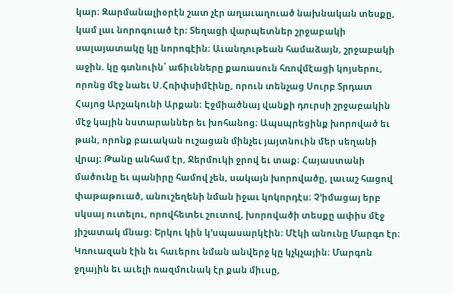կար։ Զարմանալիօրէն շատ չէր աղաւաղուած նախնական տեսքը, կամ լաւ նորոգուած էր։ Տեղացի վարպետներ շրջաբակի սալայատակը կը նորոգէին։ Աւանդութեան համաձայն, շրջաբակի աջին. կը գտնուին՝ աճիւնները քառասուն հռովմէացի կոյսերու, որոնց մէջ նաեւ Ս.Հռիփսիմէինը, որուն տենչաց Սուրբ Տրդատ Հայոց Արշակունի Արքան։ Էջմիածնայ վանքի դուրսի շրջաբակին մէջ կային նստարաններ եւ խոհանոց։ Ապսպրեցինք խորոված եւ թան, որոնք բաւական ուշացան մինչեւ յայտնուին մեր սեղանի վրայ։ Թանը անհամ էր, Ջերմուկի ջրով եւ տաք։ Հայաստանի մածունը եւ պանիրը համով չեն, սակայն խորովածը, լաւաշ հացով փաթաթուած, անուշեղենի նման իջաւ կոկորդէս։ Չ՚իմացայ երբ սկսայ ուտելու, որովհետեւ շուտով, խորովածի տեսքը ափիս մէջ յիշատակ մնաց։ Երկու կին կ՚սպասարկէին։ Մէկի անունը Մարգո էր։ Կռուազան էին եւ հաւերու նման անվերջ կը կչկչային։ Մարգոն ջղային եւ աւելի ռազմունակ էր քան միւսը,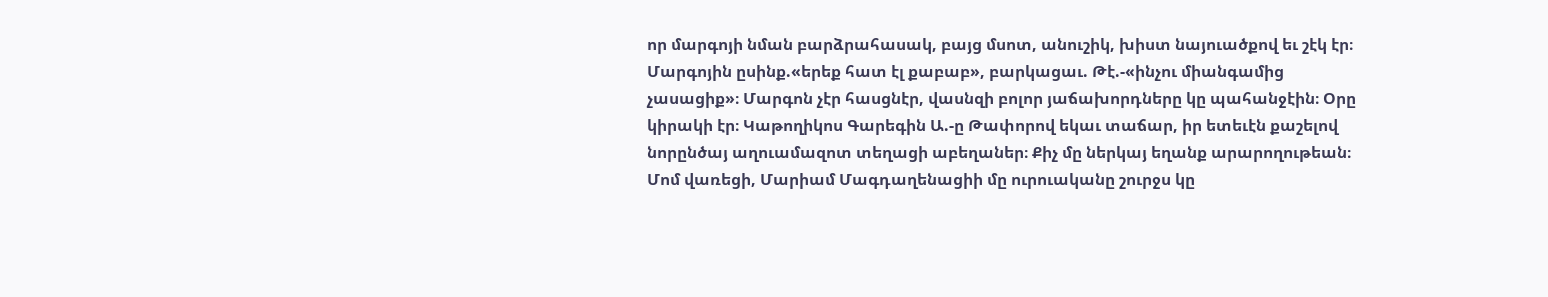որ մարգոյի նման բարձրահասակ, բայց մսոտ, անուշիկ, խիստ նայուածքով եւ շէկ էր։ Մարգոյին ըսինք.«երեք հատ էլ քաբաբ», բարկացաւ. Թէ.-«ինչու միանգամից չասացիք»։ Մարգոն չէր հասցնէր, վասնզի բոլոր յաճախորդները կը պահանջէին։ Օրը կիրակի էր։ Կաթողիկոս Գարեգին Ա.-ը Թափորով եկաւ տաճար, իր ետեւէն քաշելով նորընծայ աղուամազոտ տեղացի աբեղաներ։ Քիչ մը ներկայ եղանք արարողութեան։ Մոմ վառեցի, Մարիամ Մագդաղենացիի մը ուրուականը շուրջս կը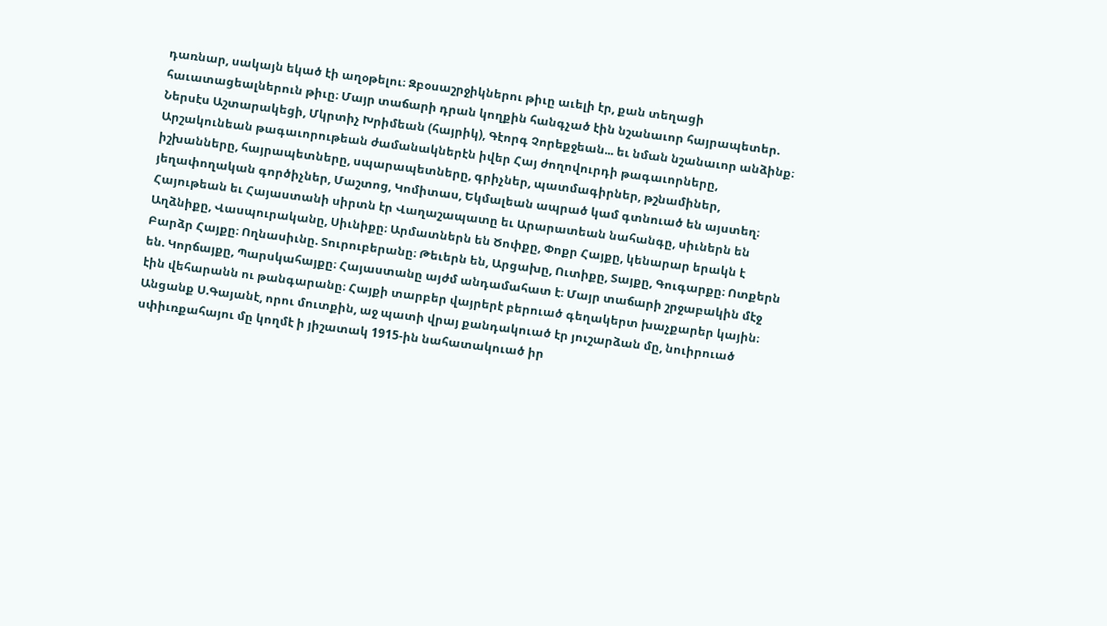դառնար, սակայն եկած էի աղօթելու։ Զբօսաշրջիկներու թիւը աւելի էր, քան տեղացի հաւատացեալներուն թիւը։ Մայր տաճարի դրան կողքին հանգչած էին նշանաւոր հայրապետեր. Ներսէս Աշտարակեցի, Մկրտիչ Խրիմեան (հայրիկ), Գէորգ Չորեքջեան... եւ նման նշանաւոր անձինք։ Արշակունեան թագաւորութեան ժամանակներէն իվեր Հայ ժողովուրդի թագաւորները, իշխանները, հայրապետները, սպարապետները, գրիչներ, պատմագիրներ, թշնամիներ, յեղափողական գործիչներ, Մաշտոց, Կոմիտաս, Եկմալեան ապրած կամ գտնուած են այստեղ։ Հայութեան եւ Հայաստանի սիրտն էր Վաղաշապատը եւ Արարատեան նահանգը, սիւներն են Աղձնիքը, Վասպուրականը, Սիւնիքը։ Արմատներն են Ծոփքը, Փոքր Հայքը, կենարար երակն է Բարձր Հայքը։ Ողնասիւնը. Տուրուբերանը։ Թեւերն են, Արցախը, Ուտիքը, Տայքը, Գուգարքը։ Ոտքերն են. Կորճայքը, Պարսկահայքը։ Հայաստանը այժմ անդամահատ է։ Մայր տաճարի շրջաբակին մէջ էին վեհարանն ու թանգարանը։ Հայքի տարբեր վայրերէ բերուած գեղակերտ խաչքարեր կային։ Անցանք Ս.Գայանէ, որու մուտքին, աջ պատի վրայ քանդակուած էր յուշարձան մը, նուիրուած սփիւռքահայու մը կողմէ ի յիշատակ 1915-ին նահատակուած իր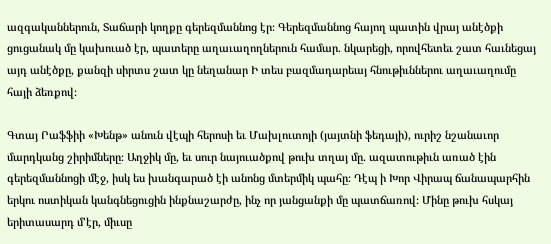ազգականներուն, Տաճարի կողքը գերեզմաննոց էր։ Գերեզմաննոց հայող պատին վրայ անէծքի ցուցանակ մը կախուած էր, պատերը աղաւաղողներուն համար. նկարեցի, որովհետեւ շատ հաւնեցայ այդ անէծքը, քանզի սիրտս շատ կը նեղանար Ի տես բազմադարեայ հնութիւններու աղաւաղումը հայի ձեռքով։

Գտայ Րաֆֆիի «Խենթ» անուն վէպի հերոսի եւ Մախլուտոյի (յայտնի ֆեդայի), ուրիշ նշանաւոր մարդկանց շիրիմները։ Աղջիկ մը, եւ սուր նայուածքով թուխ տղայ մը. ազատութիւն առած էին գերեզմաննոցի մէջ, իսկ ես խանգարած էի անոնց մտերմիկ պահը։ Դէպ ի Խոր Վիրապ ճանապարհին երկու ոստիկան կանգնեցուցին ինքնաշարժը, ինչ որ յանցանքի մը պատճառով։ Մինը թուխ հսկայ երիտասարդ մ՚էր, միւսը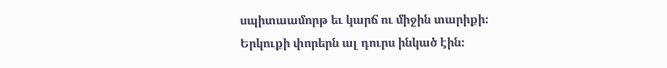սպիտաամորթ եւ կարճ ու միջին տարիքի։ Երկուքի փորերն ալ դուրս ինկած էին։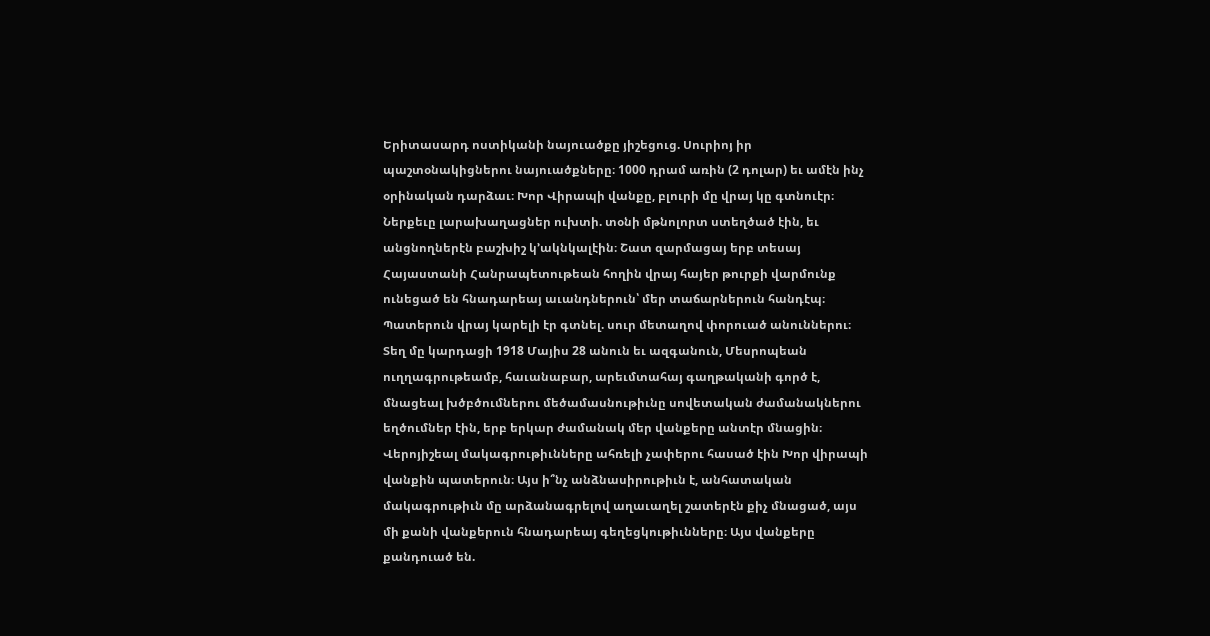Երիտասարդ ոստիկանի նայուածքը յիշեցուց. Սուրիոյ իր պաշտօնակիցներու նայուածքները։ 1000 դրամ առին (2 դոլար) եւ ամէն ինչ օրինական դարձաւ։ Խոր Վիրապի վանքը, բլուրի մը վրայ կը գտնուէր։ Ներքեւը լարախաղացներ ուխտի. տօնի մթնոլորտ ստեղծած էին, եւ անցնողներէն բաշխիշ կ՚ակնկալէին։ Շատ զարմացայ երբ տեսայ Հայաստանի Հանրապետութեան հողին վրայ հայեր թուրքի վարմունք ունեցած են հնադարեայ աւանդներուն՝ մեր տաճարներուն հանդէպ։ Պատերուն վրայ կարելի էր գտնել. սուր մետաղով փորուած անուններու։ Տեղ մը կարդացի 1918 Մայիս 28 անուն եւ ազգանուն, Մեսրոպեան ուղղագրութեամբ, հաւանաբար, արեւմտահայ գաղթականի գործ է, մնացեալ խծբծումներու մեծամասնութիւնը սովետական ժամանակներու եղծումներ էին, երբ երկար ժամանակ մեր վանքերը անտէր մնացին։ Վերոյիշեալ մակագրութիւնները ահռելի չափերու հասած էին Խոր վիրապի վանքին պատերուն։ Այս ի՞նչ անձնասիրութիւն է, անհատական մակագրութիւն մը արձանագրելով աղաւաղել շատերէն քիչ մնացած, այս մի քանի վանքերուն հնադարեայ գեղեցկութիւնները։ Այս վանքերը քանդուած են.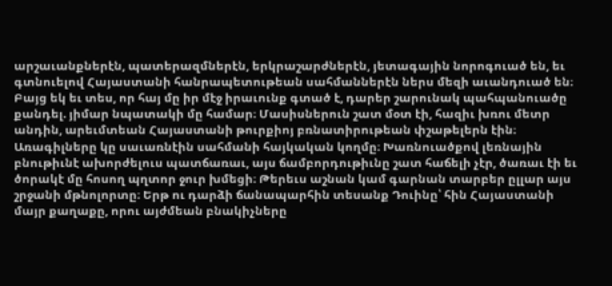արշաւանքներէն, պատերազմներէն, երկրաշարժներէն, յետագային նորոգուած են, եւ գտնուելով Հայաստանի հանրապետութեան սահմաններէն ներս մեզի աւանդուած են։ Բայց եկ եւ տես, որ հայ մը իր մէջ իրաւունք գտած է, դարեր շարունակ պահպանուածը քանդել. յիմար նպատակի մը համար։ Մասիսներուն շատ մօտ էի, հազիւ խռու մետր անդին, արեւմտեան Հայաստանի թուրքիոյ բռնատիրութեան փշաթելերն էին։ Առագիլները կը սաւառնէին սահմանի հայկական կողմը։ Խառնուածքով լեռնային բնութիւնէ ախորժելուս պատճառաւ, այս ճամբորդութիւնը շատ հաճելի չէր, ծառաւ էի եւ ծորակէ մը հոսող պղտոր ջուր խմեցի։ Թերեւս աշնան կամ գարնան տարբեր ըլլար այս շրջանի մթնոլորտը։ Երթ ու դարձի ճանապարհին տեսանք Դուինը՝ հին Հայաստանի մայր քաղաքը, որու այժմեան բնակիչները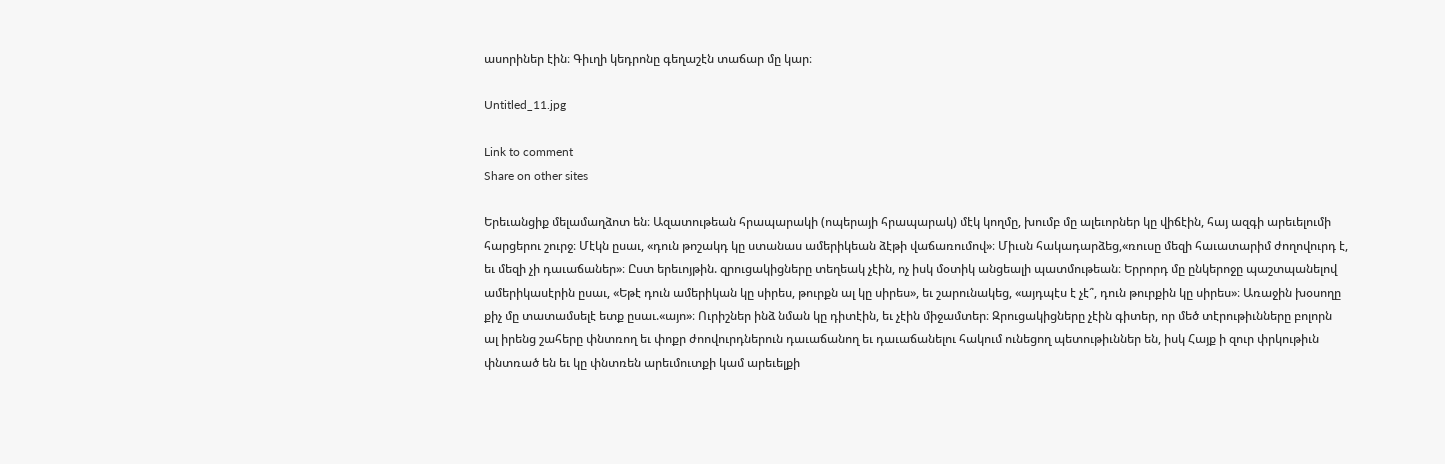ասորիներ էին։ Գիւղի կեդրոնը գեղաշէն տաճար մը կար։

Untitled_11.jpg

Link to comment
Share on other sites

Երեւանցիք մելամաղձոտ են։ Ազատութեան հրապարակի (ոպերայի հրապարակ) մէկ կողմը, խումբ մը ալեւորներ կը վիճէին, հայ ազգի արեւելումի հարցերու շուրջ։ Մէկն ըսաւ, «դուն թոշակդ կը ստանաս ամերիկեան ձէթի վաճառումով»։ Միւսն հակադարձեց,«ռուսը մեզի հաւատարիմ ժողովուրդ է, եւ մեզի չի դաւաճաներ»։ Ըստ երեւոյթին. զրուցակիցները տեղեակ չէին, ոչ իսկ մօտիկ անցեալի պատմութեան։ Երրորդ մը ընկերոջը պաշտպանելով ամերիկասէրին ըսաւ, «Եթէ դուն ամերիկան կը սիրես, թուրքն ալ կը սիրես», եւ շարունակեց, «այդպէս է չէ՞, դուն թուրքին կը սիրես»։ Առաջին խօսողը քիչ մը տատամսելէ ետք ըսաւ.«այո»։ Ուրիշներ ինձ նման կը դիտէին, եւ չէին միջամտեր։ Զրուցակիցները չէին գիտեր, որ մեծ տէրութիւնները բոլորն ալ իրենց շահերը փնտռող եւ փոքր ժոովուրդներուն դաւաճանող եւ դաւաճանելու հակում ունեցող պետութիւններ են, իսկ Հայք ի զուր փրկութիւն փնտռած են եւ կը փնտռեն արեւմուտքի կամ արեւելքի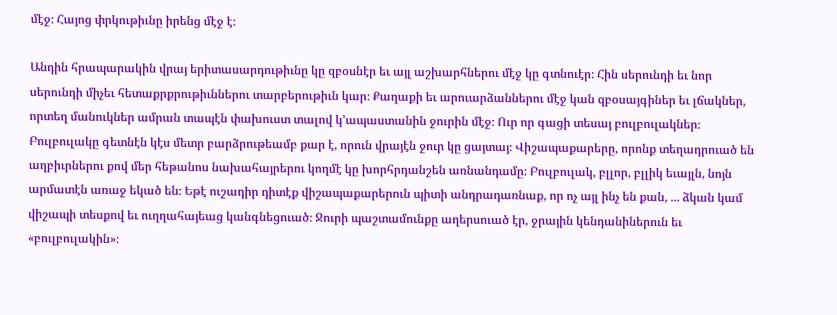մէջ։ Հայոց փրկութիւնը իրենց մէջ է։

Անդին հրապարակին վրայ երիտասարդութիւնը կը զբօսնէր եւ այլ աշխարհներու մէջ կը գտնուէր։ Հին սերունդի եւ նոր սերունդի միչեւ հետաքրքրութիւններու տարբերութիւն կար։ Քաղաքի եւ արուարձաններու մէջ կան զբօսայգիներ եւ լճակներ, որտեղ մանուկներ ամրան տապէն փախուստ տալով կ՚ապաստանին ջուրին մէջ։ Ուր որ գացի տեսայ բուլբուլակներ։ Բուլբուլակը գետնէն կէս մետր բարձրութեամբ քար է, որուն վրայէն ջուր կը ցայտայ։ Վիշապաքարերը, որոնք տեղադրուած են աղբիւրներու քով մեր հեթանոս նախահայրերու կողմէ կը խորհրդանշեն առնանդամը։ Բուլբուլակ, բլլոր, բլլիկ եւայլն, նոյն արմատէն առաջ եկած են։ Եթէ ուշադիր դիտէք վիշապաքարերուն պիտի անդրադառնաք, որ ոչ այլ ինչ են քան, ... ձկան կամ վիշապի տեսքով եւ ուղղահայեաց կանգնեցուած։ Ջուրի պաշտամունքը աղերսուած էր, ջրային կենդանիներուն եւ «բուլբուլակին»։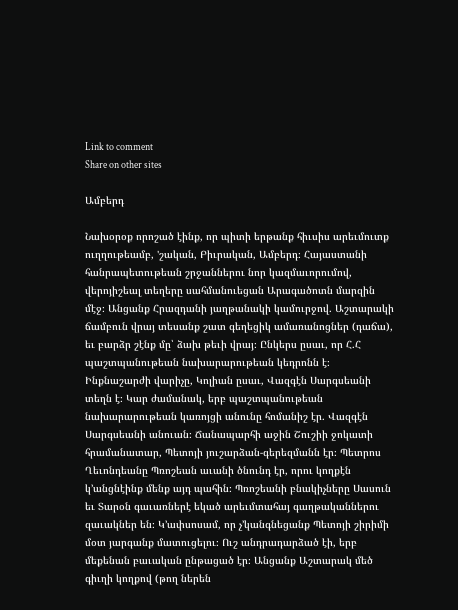Link to comment
Share on other sites

Ամբերդ

Նախօրօք որոշած էինք, որ պիտի երթանք հիւսիս արեւմուտք ուղղութեամբ, 'շական, Բիւրական, Ամբերդ։ Հայաստանի հանրապետութեան շրջաններու նոր կազմաւորումով, վերոյիշեալ տեղերը սահմանուեցան Արագածոտն մարզին մէջ։ Անցանք Հրազդանի յաղթանակի կամուրջով. Աշտարակի ճամբուն վրայ տեսանք շատ գեղեցիկ ամառանոցներ (դաճա), եւ բարձր շէնք մը՝ ձախ թեւի վրայ։ Ընկերս ըսաւ, որ Հ.Հ պաշտպանութեան նախարարութեան կեդրոնն է։ Ինքնաշարժի վարիչը, Կոլիան ըսաւ, Վազգէն Սարգսեանի տեղն է։ Կար ժամանակ, երբ պաշտպանութեան նախարարութեան կառոյցի անունը հոմանիշ էր. Վազգէն Սարգսեանի անուան։ Ճանապարհի աջին Շուշիի ջոկատի հրամանատար, Պետոյի յուշարձան-գերեզմանն էր։ Պետրոս Ղեւոնդեանը Պռոշեան աւանի ծնունդ էր, որու կողքէն կ՚անցնէինք մենք այդ պահին։ Պռոշեանի բնակիչները Սասուն եւ Տարօն գաւառներէ եկած արեւմտահայ գաղթականներու զաւակներ են։ Կ՚ափսոսամ, որ չ՚կանգնեցանք Պետոյի շիրիմի մօտ յարգանք մատուցելու։ Ուշ անդրադարձած էի, երբ մեքենան բաւական ընթացած էր։ Անցանք Աշտարակ մեծ գիւղի կողքով (թող ներեն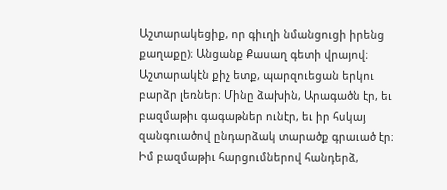Աշտարակեցիք, որ գիւղի նմանցուցի իրենց քաղաքը)։ Անցանք Քասաղ գետի վրայով։ Աշտարակէն քիչ ետք, պարզուեցան երկու բարձր լեռներ։ Մինը ձախին, Արագածն էր, եւ բազմաթիւ գագաթներ ունէր, եւ իր հսկայ զանգուածով ընդարձակ տարածք գրաւած էր։ Իմ բազմաթիւ հարցումներով հանդերձ,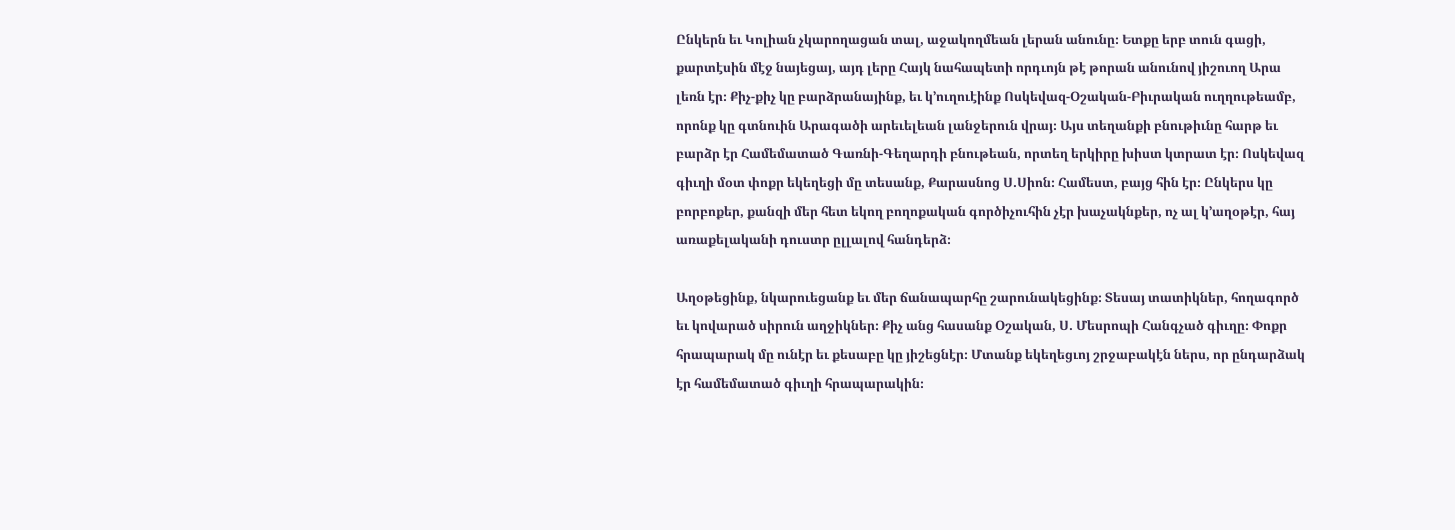Ընկերն եւ Կոլիան չկարողացան տալ, աջակողմեան լերան անունը։ Ետքը երբ տուն գացի, քարտէսին մէջ նայեցայ, այդ լերը Հայկ նահապետի որդւոյն թէ թորան անունով յիշուող Արա լեռն էր։ Քիչ-քիչ կը բարձրանայինք, եւ կ՚ուղուէինք Ոսկեվազ-Օշական-Բիւրական ուղղութեամբ, որոնք կը գտնուին Արագածի արեւելեան լանջերուն վրայ։ Այս տեղանքի բնութիւնը հարթ եւ բարձր էր Համեմատած Գառնի-Գեղարդի բնութեան, որտեղ երկիրը խիստ կտրատ էր։ Ոսկեվազ գիւղի մօտ փոքր եկեղեցի մը տեսանք, Քարասնոց Ս.Սիոն։ Համեստ, բայց հին էր։ Ընկերս կը բորբոքեր, քանզի մեր հետ եկող բողոքական գործիչուհին չէր խաչակնքեր, ոչ ալ կ՚աղօթէր, հայ առաքելականի դուստր ըլլալով հանդերձ։

Աղօթեցինք, նկարուեցանք եւ մեր ճանապարհը շարունակեցինք։ Տեսայ տատիկներ, հողագործ եւ կովարած սիրուն աղջիկներ։ Քիչ անց հասանք Օշական, Ս. Մեսրոպի Հանգչած գիւղը։ Փոքր հրապարակ մը ունէր եւ քեսաբը կը յիշեցնէր։ Մտանք եկեղեցւոյ շրջաբակէն ներս, որ ընդարձակ էր համեմատած գիւղի հրապարակին։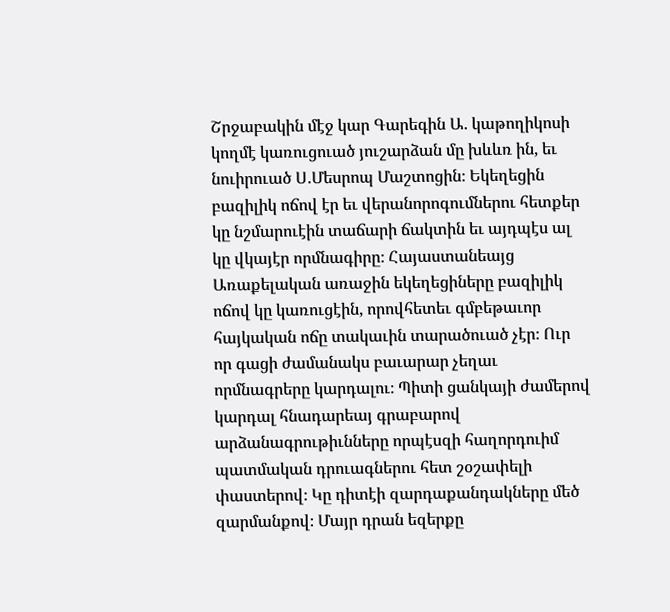Շրջաբակին մէջ կար Գարեգին Ա. կաթողիկոսի կողմէ կառուցուած յուշարձան մը խևևռ ին, եւ նուիրուած Ս.Մեսրոպ Մաշտոցին։ Եկեղեցին բազիլիկ ոճով էր եւ վերանորոգումներու հետքեր կը նշմարուէին տաճարի ճակտին եւ այդպէս ալ կը վկայէր որմնագիրը։ Հայաստանեայց Առաքելական առաջին եկեղեցիները բազիլիկ ոճով կը կառուցէին, որովհետեւ գմբեթաւոր հայկական ոճը տակաւին տարածուած չէր։ Ուր որ գացի ժամանակս բաւարար չեղաւ որմնագրերը կարդալու։ Պիտի ցանկայի ժամերով կարդալ հնադարեայ գրաբարով արձանագրութիւնները որպէսզի հաղորդուիմ պատմական դրուագներու հետ շօշափելի փաստերով։ Կը դիտէի զարդաքանդակները մեծ զարմանքով։ Մայր դրան եզերքը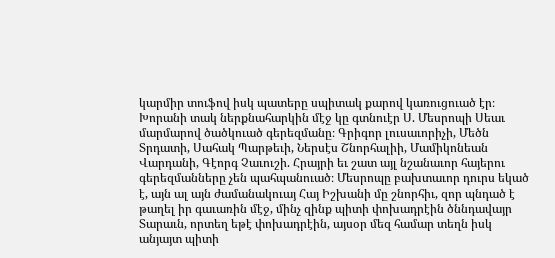կարմիր տուֆով իսկ պատերը սպիտակ քարով կառուցուած էր։ Խորանի տակ ներքնահարկին մէջ կը գտնուէր Ս. Մեսրոպի Սեաւ մարմարով ծածկուած գերեզմանը։ Գրիգոր լուսաւորիչի, Մեծն Տրդատի, Սահակ Պարթեւի, Ներսէս Շնորհալիի, Մամիկոնեան Վարդանի, Գէորգ Չաւուշի. Հրայրի եւ շատ այլ նշանաւոր հայերու գերեզմանները չեն պահպանուած։ Մեսրոպը բախտաւոր դուրս եկած է, այն ալ այն ժամանակուայ Հայ Իշխանի մը շնորհիւ, զոր պնդած է թաղել իր գաւառին մէջ, մինչ զինք պիտի փոխադրէին ծննդավայր Տարաւն, որտեղ եթէ փոխադրէին, այսօր մեզ համար տեղն իսկ անյայտ պիտի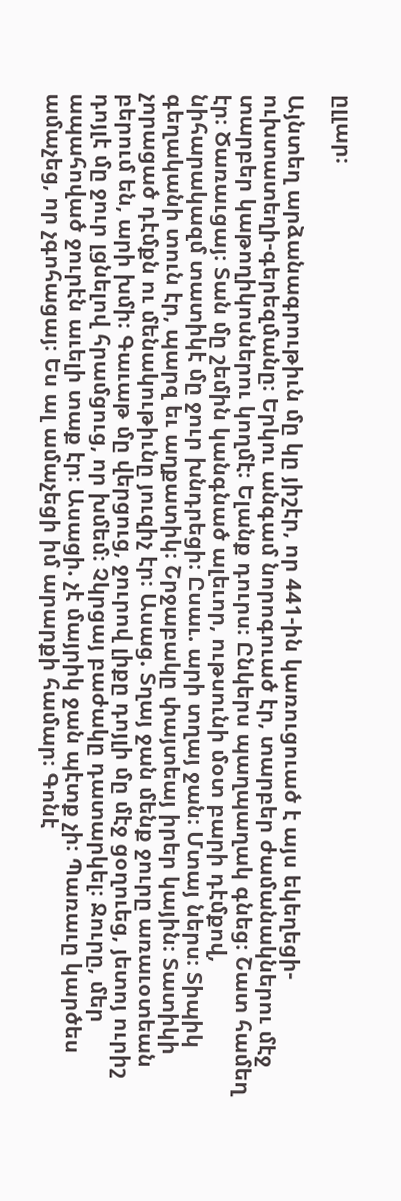ըլլար։

Այնտեղ արձանագրութիւն մը կը յիշէր, որ 441-ին կառուցուած է այս եկեղեցի-ուխտատեղի-գերեզմանը։ Երկու անգամ նորոգուած էր, տարբեր ժամանակներու մէջ տարբեր կաթողիկոսներու կողմէ։ Ելանք դուրս։ Ընկերս պաղպաղակ գնեց։ Շատ համեղ էր։ Ծառաւցայ։ Տան մը շեմին կանգնած ալեւոր, ութսունի մօտ բարի դէմքով, նիհարակազմ տատիկէ մը ջուր խնդրեցի։ Ըսաւ. արի տղայ ջան։ Մտայ ներս։ Տիպիկ գեղականի տուն էր, պարզ եւ աղքատիկ։ Շրջաբակը փայտեայ իրեր կային։ Տատիկի չորացած դէմքն ու մենակութիւնը յուզիչ էր։ Ասաց. Տղայ ջան մենք ջուրը առաւօտեան բերում են, արի խմի։ Գաւաթ մը վերցուց, ջուրով լիքը դոյլի մը մէջ ցօղուեց, յետոյ ուրիշ դոյլէ մը ջուր լցնելով հրամցուց, որ խմեմ։ Չկրցայ բաժակը դատարկել։ Ջուրը, մեր ապահոված ջուրէն աւելի տաք էր։ Ասացի. չէ մայրիկ ջան պէտք չի։ Պառաւը կարծես ամաչեց, որ չգոհացայ։ Ես ալ ամաչեցի իմ արարքի համար։ Գոնէ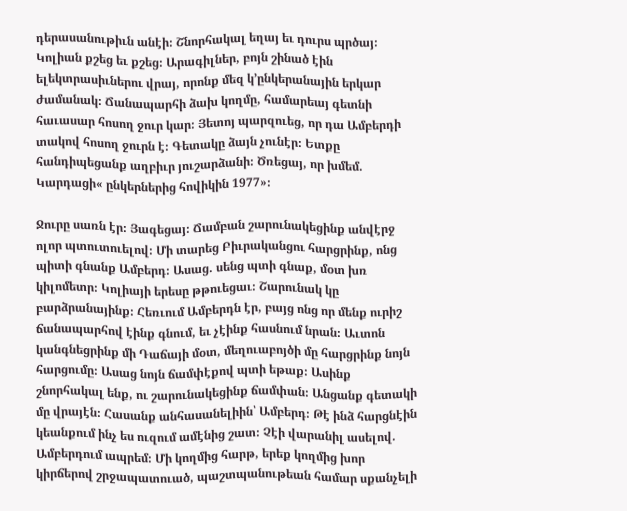դերասանութիւն անէի։ Շնորհակալ եղայ եւ դուրս պրծայ։ Կոլիան քշեց եւ քշեց։ Արագիլներ, բոյն շինած էին ելեկտրասիւներու վրայ, որոնք մեզ կ՚ընկերանային երկար ժամանակ։ Ճանապարհի ձախ կողմը, համարեայ գետնի հաւասար հոսող ջուր կար։ Յետոյ պարզուեց, որ դա Ամբերդի տակով հոսող ջուրն է։ Գետակը ձայն չունէր։ Ետքը հանդիպեցանք աղբիւր յուշարձանի։ Ծռեցայ, որ խմեմ. Կարդացի« ընկերներից հովիկին 1977»։

Ջուրը սառն էր։ Յագեցայ։ Ճամբան շարունակեցինք անվէրջ ոլոր պտուտուելով։ Մի տարեց Բիւրականցու հարցրինք, ոնց պիտի գնանք Ամբերդ։ Ասաց. սենց պտի գնաք, մօտ խռ կիլոմետր։ Կոլիայի երեսը թթուեցաւ։ Շարունակ կը բարձրանայինք։ Հեռւում Ամբերդն էր, բայց ոնց որ մենք ուրիշ ճանապարհով էինք գնում, եւ չէինք հասնում նրան։ Աւտոն կանգնեցրինք մի Դաճայի մօտ, մեղուաբոյծի մը հարցրինք նոյն հարցումը։ Ասաց նոյն ճամփէքով պտի եթաք։ Ասինք շնորհակալ ենք, ու շարունակեցինք ճամփան։ Անցանք գետակի մը վրայէն։ Հասանք անհասանելիին՝ Ամբերդ։ Թէ ինձ հարցնէին կեանքում ինչ ես ուզում ամէնից շատ։ Չէի վարանիլ ասելով. Ամբերդում ապրեմ։ Մի կողմից հարթ, երեք կողմից խոր կիրճերով շրջապատուած, պաշտպանութեան համար սքանչելի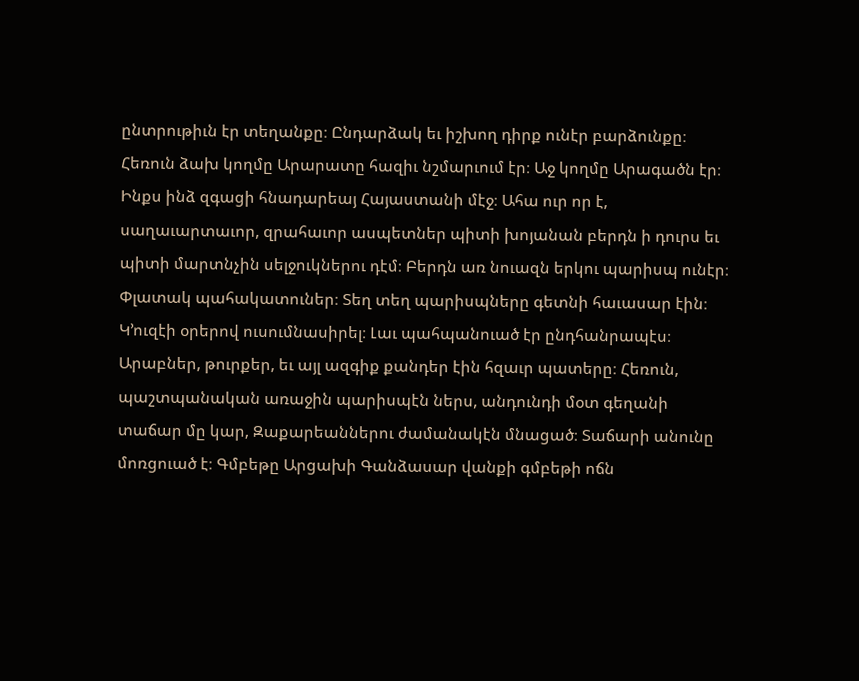ընտրութիւն էր տեղանքը։ Ընդարձակ եւ իշխող դիրք ունէր բարձունքը։ Հեռուն ձախ կողմը Արարատը հազիւ նշմարւում էր։ Աջ կողմը Արագածն էր։ Ինքս ինձ զգացի հնադարեայ Հայաստանի մէջ։ Ահա ուր որ է, սաղաւարտաւոր, զրահաւոր ասպետներ պիտի խոյանան բերդն ի դուրս եւ պիտի մարտնչին սելջուկներու դէմ։ Բերդն առ նուազն երկու պարիսպ ունէր։ Փլատակ պահակատուներ։ Տեղ տեղ պարիսպները գետնի հաւասար էին։ Կ՚ուզէի օրերով ուսումնասիրել։ Լաւ պահպանուած էր ընդհանրապէս։ Արաբներ, թուրքեր, եւ այլ ազգիք քանդեր էին հզաւր պատերը։ Հեռուն, պաշտպանական առաջին պարիսպէն ներս, անդունդի մօտ գեղանի տաճար մը կար, Զաքարեաններու ժամանակէն մնացած։ Տաճարի անունը մոռցուած է։ Գմբեթը Արցախի Գանձասար վանքի գմբեթի ոճն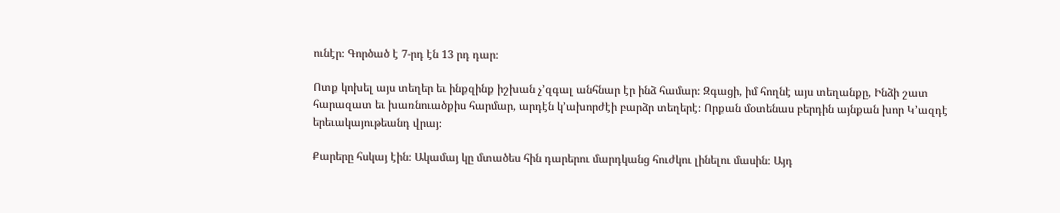ունէր։ Գործած է 7-րդ էն 13 րդ դար։

Ոտք կոխել այս տեղեր եւ ինքզինք իշխան չ՚զգալ անհնար էր ինձ համար։ Զգացի, իմ հողնէ այս տեղանքը, Ինձի շատ հարազատ եւ խառնուածքիս հարմար, արդէն կ՚ախորժէի բարձր տեղերէ։ Որքան մօտենաս բերդին այնքան խոր Կ՚ազդէ երեւակայութեանդ վրայ։

Քարերը հսկայ էին։ Ակամայ կը մտածես հին դարերու մարդկանց հուժկու լինելու մասին։ Այդ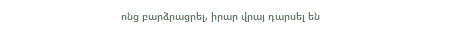ոնց բարձրացրել, իրար վրայ դարսել են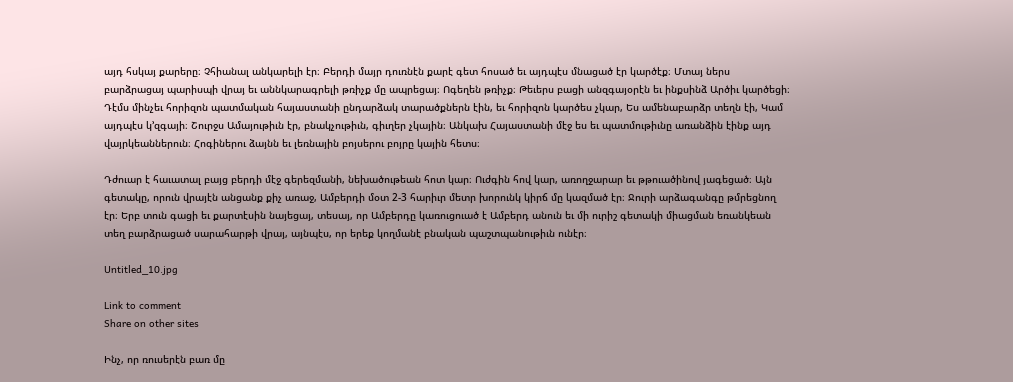այդ հսկայ քարերը։ Չհիանալ անկարելի էր։ Բերդի մայր դուռնէն քարէ գետ հոսած եւ այդպէս մնացած էր կարծէք։ Մտայ ներս բարձրացայ պարիսպի վրայ եւ աննկարագրելի թռիչք մը ապրեցայ։ Ոգեղեն թռիչք։ Թեւերս բացի անզգայօրէն եւ ինքսինձ Արծիւ կարծեցի։ Դէմս մինչեւ հորիզոն պատմական հայաստանի ընդարձակ տարածքներն էին, եւ հորիզոն կարծես չկար, Ես ամենաբարձր տեղն էի, Կամ այդպէս կ՚զգայի։ Շուրջս Ամայութիւն էր, բնակչութիւն, գիւղեր չկային։ Անկախ Հայաստանի մէջ ես եւ պատմութիւնը առանձին էինք այդ վայրկեաններուն։ Հոգիներու ձայնն եւ լեռնային բոյսերու բոյրը կային հետս։

Դժուար է հաւատալ բայց բերդի մէջ գերեզմանի, նեխածութեան հոտ կար։ Ուժգին հով կար, առողջարար եւ թթուածինով յագեցած։ Այն գետակը, որուն վրայէն անցանք քիչ առաջ, Ամբերդի մօտ 2-3 հարիւր մետր խորունկ կիրճ մը կազմած էր։ Ջուրի արձագանգը թմրեցնող էր։ Երբ տուն գացի եւ քարտէսին նայեցայ, տեսայ, որ Ամբերդը կառուցուած է Ամբերդ անուն եւ մի ուրիշ գետակի միացման եռանկեան տեղ բարձրացած սարահարթի վրայ, այնպէս, որ երեք կողմանէ բնական պաշտպանութիւն ունէր։

Untitled_10.jpg

Link to comment
Share on other sites

Ինչ, որ ռուսերէն բառ մը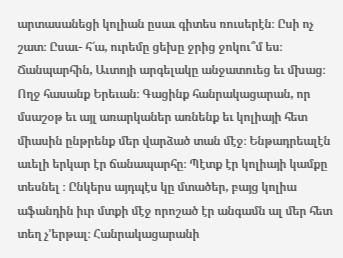արտասանեցի կոլիան ըսաւ գիտես ռուսերէն։ Ըսի ոչ շատ։ Ըսաւ- հ՜ա, ուրեմը ցեխը ջրից ջոկու՞մ ես։ Ճանպարհին, Աւտոյի արգելակը անջատուեց եւ մխաց։ Ողջ հասանք Երեւան։ Գացինք հանրակացարան, որ մսաշօթ եւ այլ առարկաներ առնենք եւ կոլիայի հետ միասին ընթրենք մեր վարձած տան մէջ։ Ենթադրեալէն աւելի երկար էր ճանապարհը։ Պէտք էր կոլիայի կամքը տեսնել ։ Ընկերս այդպէս կը մտածեր, բայց կոլիա աֆանդին իւր մտքի մէջ որոշած էր անգամն ալ մեր հետ տեղ չ՚երթալ։ Հանրակացարանի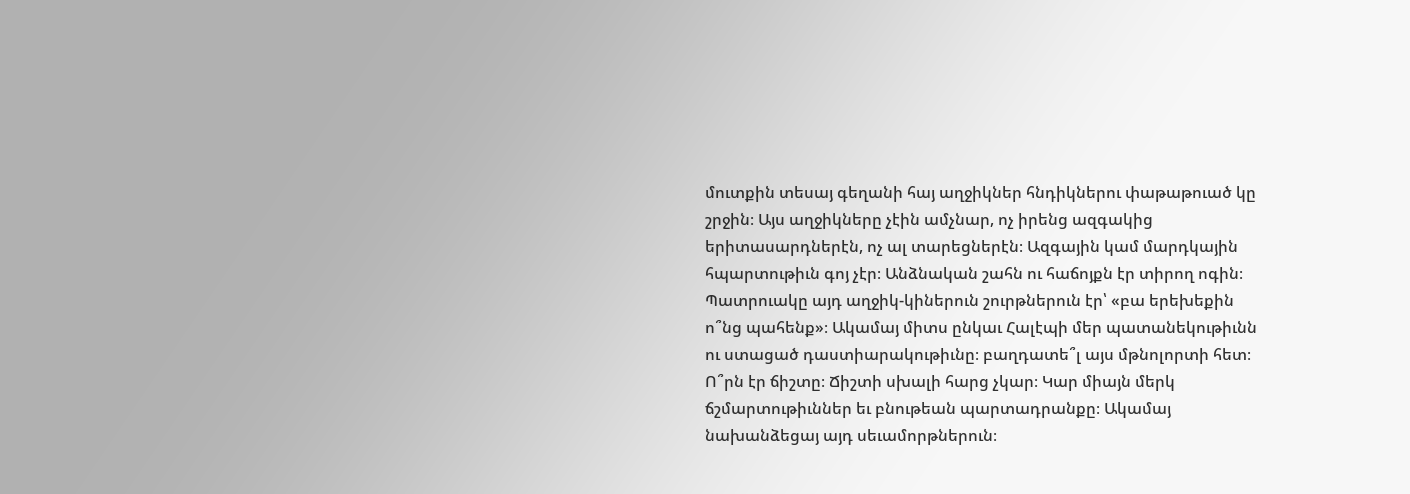մուտքին տեսայ գեղանի հայ աղջիկներ հնդիկներու փաթաթուած կը շրջին։ Այս աղջիկները չէին ամչնար, ոչ իրենց ազգակից երիտասարդներէն, ոչ ալ տարեցներէն։ Ազգային կամ մարդկային հպարտութիւն գոյ չէր։ Անձնական շահն ու հաճոյքն էր տիրող ոգին։ Պատրուակը այդ աղջիկ-կիներուն շուրթներուն էր՝ «բա երեխեքին ո՞նց պահենք»։ Ակամայ միտս ընկաւ Հալէպի մեր պատանեկութիւնն ու ստացած դաստիարակութիւնը։ բաղդատե՞լ այս մթնոլորտի հետ։ Ո՞րն էր ճիշտը։ Ճիշտի սխալի հարց չկար։ Կար միայն մերկ ճշմարտութիւններ եւ բնութեան պարտադրանքը։ Ակամայ նախանձեցայ այդ սեւամորթներուն։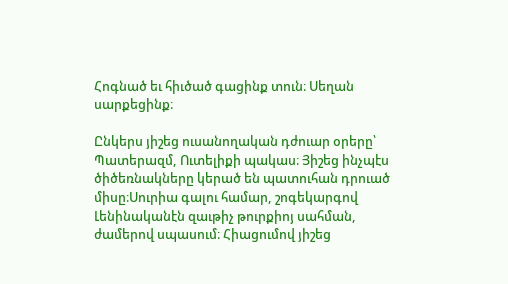Հոգնած եւ հիւծած գացինք տուն։ Սեղան սարքեցինք։

Ընկերս յիշեց ուսանողական դժուար օրերը՝ Պատերազմ, Ուտելիքի պակաս։ Յիշեց ինչպէս ծիծեռնակները կերած են պատուհան դրուած միսը։Սուրիա գալու համար, շոգեկարգով Լենինականէն զաւթիչ թուրքիոյ սահման, ժամերով սպասում։ Հիացումով յիշեց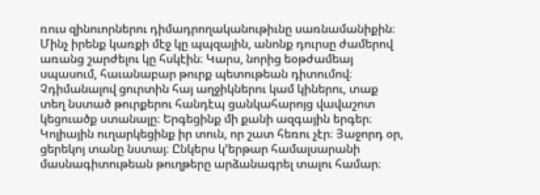ռուս զինուորներու դիմադրողականութիւնը սառնամանիքին։ Մինչ իրենք կառքի մէջ կը պպզային, անոնք դուրսը ժամերով առանց շարժելու կը հսկէին։ Կարս, նորից եօթժամեայ սպասում, հաւանաբար թուրք պետութեան դիտումով։ Չդիմանալով ցուրտին հայ աղջիկներու կամ կիներու, տաք տեղ նստած թուրքերու հանդէպ ցանկահարոյց վավաշոտ կեցուածք ստանալը։ Երգեցինք մի քանի ազգային երգեր։ Կոլիային ուղարկեցինք իր տուն, որ շատ հեռու չէր։ Յաջորդ օր, ցերեկոյ տանը նստայ։ Ընկերս կ՚երթար համալսարանի մասնագիտութեան թուղթերը արձանագրել տալու համար։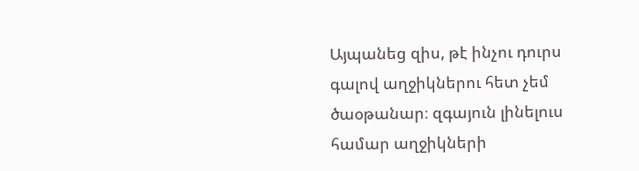Այպանեց զիս, թէ ինչու դուրս գալով աղջիկներու հետ չեմ ծաօթանար։ զգայուն լինելուս համար աղջիկների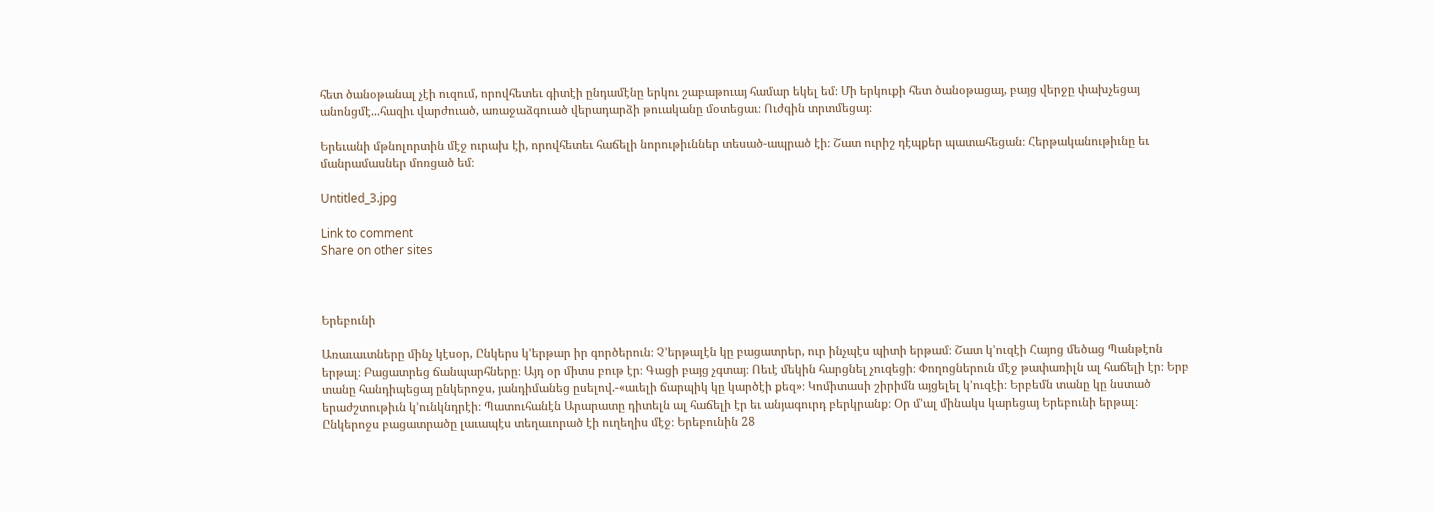հետ ծանօթանալ չէի ուզում, որովհետեւ գիտէի ընդամէնը երկու շաբաթուայ համար եկել եմ։ Մի երկուքի հետ ծանօթացայ, բայց վերջը փախչեցայ անոնցմէ...հազիւ վարժուած, առաջաձգուած վերադարձի թուականը մօտեցաւ։ Ուժգին տրտմեցայ։

Երեւանի մթնոլորտին մէջ ուրախ էի, որովհետեւ հաճելի նորութիւններ տեսած-ապրած էի։ Շատ ուրիշ դէպքեր պատահեցան։ Հերթականութիւնը եւ մանրամասներ մոռցած եմ։

Untitled_3.jpg

Link to comment
Share on other sites



Երեբունի

Առաւաւտները մինչ կէսօր, Ընկերս կ՚երթար իր գործերուն։ Չ՚երթալէն կը բացատրեր, ուր ինչպէս պիտի երթամ։ Շատ կ՚ուզէի Հայոց մեծաց Պանթէոն երթալ։ Բացատրեց ճանպարհները։ Այդ օր միտս բութ էր։ Գացի բայց չգտայ։ Ոեւէ մեկին հարցնել չուզեցի։ Փողոցներուն մէջ թափառիլն ալ հաճելի էր։ Երբ տանը հանդիպեցայ ընկերոջս, յանդիմանեց ըսելով.-«աւելի ճարպիկ կը կարծէի քեզ»։ Կոմիտասի շիրիմն այցելել կ՚ուզէի։ Երբեմն տանը կը նստած երաժշտութիւն կ՚ունկնդրէի։ Պատուհանէն Արարատը դիտելն ալ հաճելի էր եւ անյագուրդ բերկրանք։ Օր մ՚ալ մինակս կարեցայ Երեբունի երթալ։ Ընկերոջս բացատրածը լաւապէս տեղաւորած էի ուղեղիս մէջ։ Երեբունին 28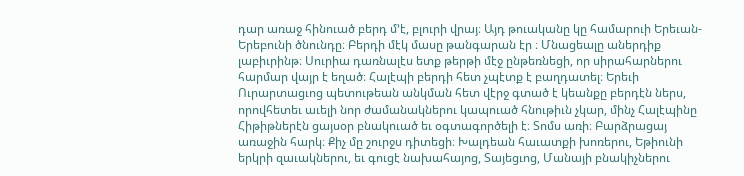դար առաջ հինուած բերդ մ՚է, բլուրի վրայ։ Այդ թուականը կը համարուի Երեւան- Երեբունի ծնունդը։ Բերդի մէկ մասը թանգարան էր ։ Մնացեալը աներդիք լաբիւրինթ։ Սուրիա դառնալէս ետք թերթի մէջ ընթեռնեցի, որ սիրահարներու հարմար վայր է եղած։ Հալէպի բերդի հետ չպէտք է բաղդատել։ Երեւի Ուրարտացւոց պետութեան անկման հետ վէրջ գտած է կեանքը բերդէն ներս, որովհետեւ աւելի նոր ժամանակներու կապուած հնութիւն չկար, մինչ Հալէպինը Հիթիթներէն ցայսօր բնակուած եւ օգտագործելի է։ Տոմս առի։ Բարձրացայ առաջին հարկ։ Քիչ մը շուրջս դիտեցի։ Խալդեան հաւատքի խոռերու, Եթիունի երկրի զաւակներու, եւ գուցէ նախահայոց, Տայեցւոց, Մանայի բնակիչներու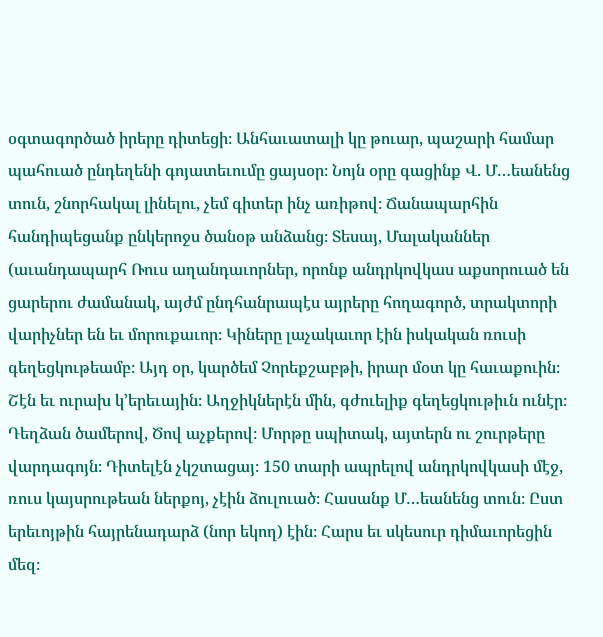օգտագործած իրերը դիտեցի։ Անհաւատալի կը թուար, պաշարի համար պահուած ընդեղենի գոյատեւումը ցայսօր։ Նոյն օրը գացինք Վ. Մ…եանենց տուն, շնորհակալ լինելու, չեմ գիտեր ինչ առիթով։ Ճանապարհին հանդիպեցանք ընկերոջս ծանօթ անձանց։ Տեսայ, Մալականներ (աւանդապարհ Ռուս աղանդաւորներ, որոնք անդրկովկաս աքսորուած են ցարերու ժամանակ, այժմ ընդհանրապէս այրերը հողագործ, տրակտորի վարիչներ են եւ մորուքաւոր։ Կիները լաչակաւոր էին իսկական ռուսի գեղեցկութեամբ։ Այդ օր, կարծեմ Չորեքշաբթի, իրար մօտ կը հաւաքուին։ Շէն եւ ուրախ կ’երեւային։ Աղջիկներէն մին, գժուելիք գեղեցկութիւն ունէր։ Դեղձան ծամերով, Ծով աչքերով։ Մորթը սպիտակ, այտերն ու շուրթերը վարդագոյն։ Դիտելէն չկշտացայ։ 150 տարի ապրելով անդրկովկասի մէջ, ռուս կայսրութեան ներքոյ, չէին ձուլուած։ Հասանք Մ…եանենց տուն։ Ըստ երեւոյթին հայրենադարձ (նոր եկող) էին։ Հարս եւ սկեսուր դիմաւորեցին մեզ։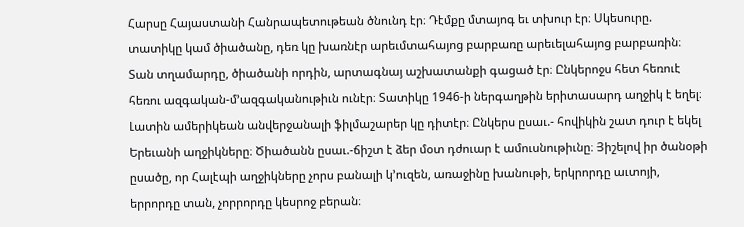Հարսը Հայաստանի Հանրապետութեան ծնունդ էր։ Դէմքը մտայոգ եւ տխուր էր։ Սկեսուրը. տատիկը կամ ծիածանը, դեռ կը խառնէր արեւմտահայոց բարբառը արեւելահայոց բարբառին։ Տան տղամարդը, ծիածանի որդին, արտագնայ աշխատանքի գացած էր։ Ընկերոջս հետ հեռուէ հեռու ազգական-մ՚ազգականութիւն ունէր։ Տատիկը 1946-ի ներգաղթին երիտասարդ աղջիկ է եղել։ Լատին ամերիկեան անվերջանալի ֆիլմաշարեր կը դիտէր։ Ընկերս ըսաւ.- հովիկին շատ դուր է եկել Երեւանի աղջիկները։ Ծիածանն ըսաւ.-ճիշտ է ձեր մօտ դժուար է ամուսնութիւնը։ Յիշելով իր ծանօթի ըսածը, որ Հալէպի աղջիկները չորս բանալի կ՚ուզեն, առաջինը խանութի, երկրորդը աւտոյի, երրորդը տան, չորրորդը կեսրոջ բերան։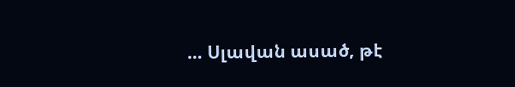... Սլավան ասած, թէ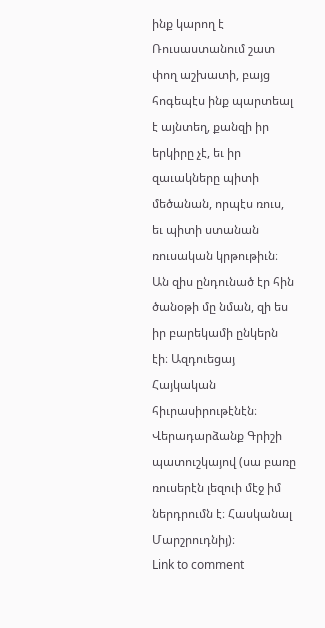ինք կարող է Ռուսաստանում շատ փող աշխատի, բայց հոգեպէս ինք պարտեալ է այնտեղ, քանզի իր երկիրը չէ, եւ իր զաւակները պիտի մեծանան, որպէս ռուս, եւ պիտի ստանան ռուսական կրթութիւն։ Ան զիս ընդունած էր հին ծանօթի մը նման, զի ես իր բարեկամի ընկերն էի։ Ազդուեցայ Հայկական հիւրասիրութէնէն։ Վերադարձանք Գրիշի պատուշկայով (սա բառը ռուսերէն լեզուի մէջ իմ ներդրումն է։ Հասկանալ Մարշրուդնիյ)։
Link to comment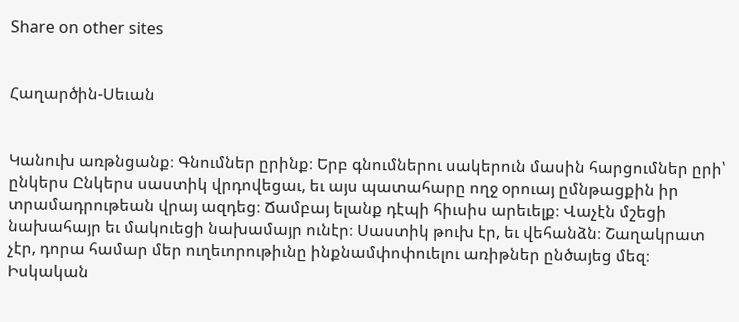Share on other sites


Հաղարծին-Սեւան


Կանուխ առթնցանք։ Գնումներ ըրինք։ Երբ գնումներու սակերուն մասին հարցումներ ըրի՝ ընկերս Ընկերս սաստիկ վրդովեցաւ, եւ այս պատահարը ողջ օրուայ ըմնթացքին իր տրամադրութեան վրայ ազդեց։ Ճամբայ ելանք դէպի հիւսիս արեւելք։ Վաչէն մշեցի նախահայր եւ մակուեցի նախամայր ունէր։ Սաստիկ թուխ էր, եւ վեհանձն։ Շաղակրատ չէր, դորա համար մեր ուղեւորութիւնը ինքնամփոփուելու առիթներ ընծայեց մեզ։ Իսկական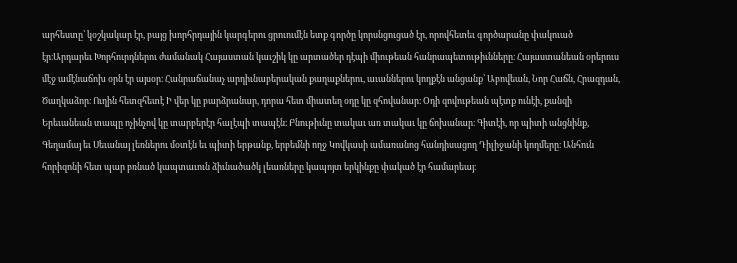արհեստը՝ կօշկակար էր, բայց խորհրդային կարգերու ցրուումէն ետք գործը կորսնցուցած էր, որովհետեւ գործարանը փակուած էր։Արդարեւ Խորհուրդներու ժամանակ Հայաստան կաւշիկ կը արտածեր դէպի միութեան հանրապետութիւնները։ Հայաստանեան օրերուս մէջ ամէնաճոխ օրն էր այսօր։ Հանրաճանաչ արդիւնաբերական քաղաքներու, աւաններու կողքէն անցանք՝ Աբովեան, Նոր Հաճն, Հրազդան, Ծաղկաձոր։ Ուղին հետզհետէ Ի վեր կը բարձրանար, դորա հետ միատեղ օդը կը զհովանար։ Օդի զովութեան պէտք ունէի, քանզի Երեւանեան տապը ոչինչով կը տարբերէր հալէպի տապէն։ Բնութիւնը տակաւ առ տակաւ կը ճոխանար։ Գիտէի, որ պիտի անցնինք, Գեղամայ եւ Սեւանայ լեռներու մօտէն եւ պիտի երթանք, երբեմնի ողջ Կովկասի ամառանոց հանդիսացող Դիլիջանի կողմերը։ Անհուն հորիզոնի հետ պար բռնած կապտաւուն ձիւնածածկ լեառները կապոյտ երկինքը փակած էր համարեայ։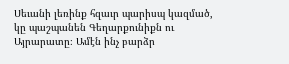Սեւանի լեռինք հզաւր պարիսպ կազմած, կը պաշպանեն Գեղարքունիքն ու Այրարատը։ Ամէն ինչ բարձր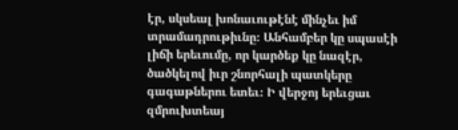էր, սկսեալ խոնաւութէնէ մինչեւ իմ տրամադրութիւնը։ Անհամբեր կը սպասէի լիճի երեւումը, որ կարծեք կը նազէր, ծածկելով իւր շնորհալի պատկերը գագաթներու ետեւ։ Ի վերջոյ երեւցաւ զմրուխտեայ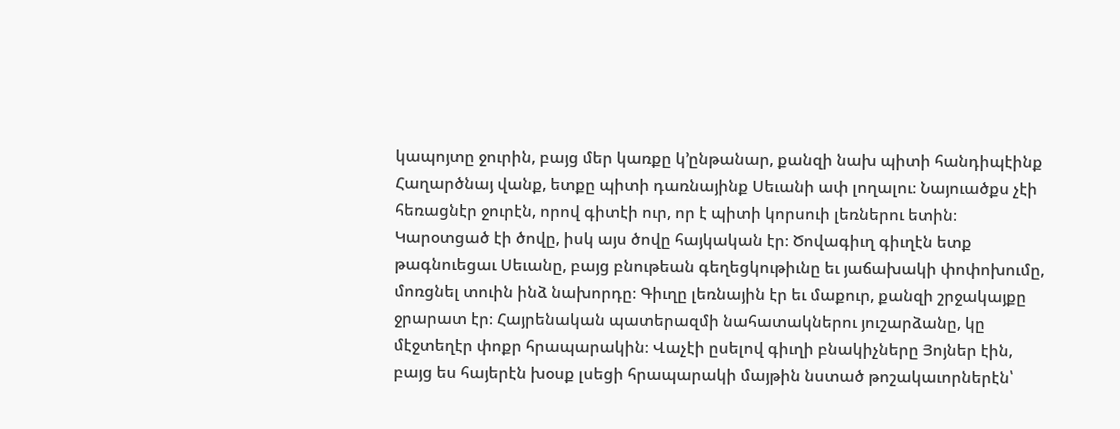կապոյտը ջուրին, բայց մեր կառքը կ՚ընթանար, քանզի նախ պիտի հանդիպէինք Հաղարծնայ վանք, ետքը պիտի դառնայինք Սեւանի ափ լողալու։ Նայուածքս չէի հեռացնէր ջուրէն, որով գիտէի ուր, որ է պիտի կորսուի լեռներու ետին։ Կարօտցած էի ծովը, իսկ այս ծովը հայկական էր։ Ծովագիւղ գիւղէն ետք թագնուեցաւ Սեւանը, բայց բնութեան գեղեցկութիւնը եւ յաճախակի փոփոխումը, մոռցնել տուին ինձ նախորդը։ Գիւղը լեռնային էր եւ մաքուր, քանզի շրջակայքը ջրարատ էր։ Հայրենական պատերազմի նահատակներու յուշարձանը, կը մէջտեղէր փոքր հրապարակին։ Վաչէի ըսելով գիւղի բնակիչները Յոյներ էին, բայց ես հայերէն խօսք լսեցի հրապարակի մայթին նստած թոշակաւորներէն՝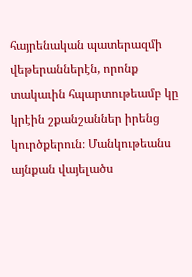հայրենական պատերազմի վեթերաններէն, որոնք տակաւին հպարտութեամբ կը կրէին շքանշաններ իրենց կուրծքերուն։ Մանկութեանս այնքան վայելածս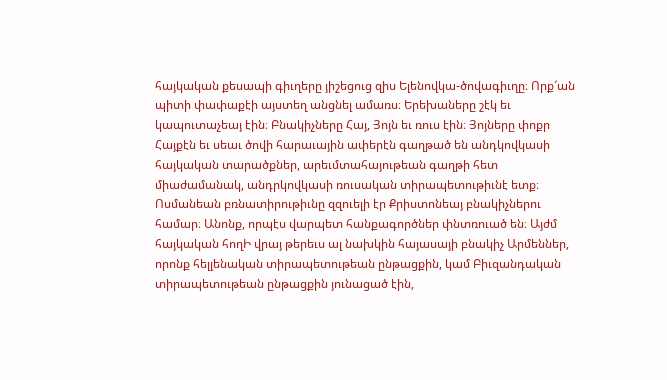հայկական քեսապի գիւղերը յիշեցուց զիս Ելենովկա-ծովագիւղը։ Որք՜ան պիտի փափաքէի այստեղ անցնել ամառս։ Երեխաները շէկ եւ կապուտաչեայ էին։ Բնակիչները Հայ, Յոյն եւ ռուս էին։ Յոյները փոքր Հայքէն եւ սեաւ ծովի հարաւային ափերէն գաղթած են անդկովկասի հայկական տարածքներ, արեւմտահայութեան գաղթի հետ միաժամանակ, անդրկովկասի ռուսական տիրապետութիւնէ ետք։ Ոսմանեան բռնատիրութիւնը զզուելի էր Քրիստոնեայ բնակիչներու համար։ Անոնք, որպէս վարպետ հանքագործներ փնտռուած են։ Այժմ հայկական հողԻ վրայ թերեւս ալ նախկին հայասայի բնակիչ Արմեններ, որոնք հելլենական տիրապետութեան ընթացքին, կամ Բիւզանդական տիրապետութեան ընթացքին յունացած էին,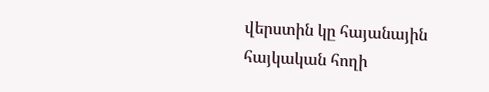վերստին կը հայանային հայկական հողի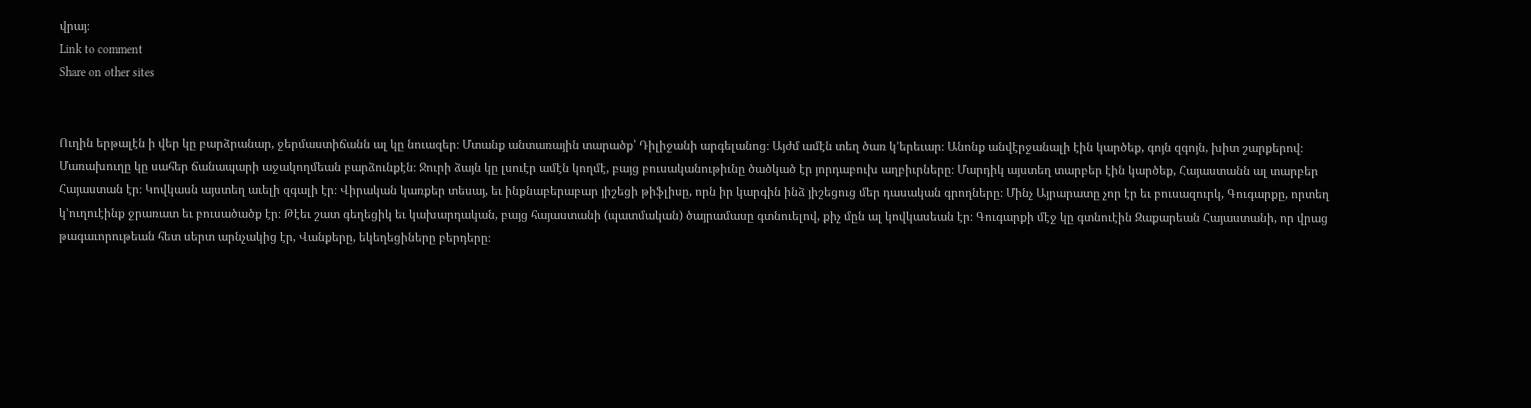վրայ։
Link to comment
Share on other sites


Ուղին երթալէն ի վեր կը բարձրանար, ջերմաստիճանն ալ կը նուազեր։ Մտանք անտառային տարածք՝ Դիլիջանի արգելանոց։ Այժմ ամէն տեղ ծառ կ՚երեւար։ Անոնք անվէրջանալի էին կարծեք, գոյն զգոյն, խիտ շարքերով։ Մառախուղը կը սահեր ճանապարի աջակողմեան բարձունքէն։ Ջուրի ձայն կը լսուէր ամէն կողմէ, բայց բուսականութիւնը ծածկած էր յորդաբուխ աղբիւրները։ Մարդիկ այստեղ տարբեր էին կարծեք, Հայաստանն ալ տարբեր Հայաստան էր։ Կովկասն այստեղ աւելի զգալի էր։ Վիրական կառքեր տեսայ, եւ ինքնաբերաբար յիշեցի թիֆլիսը, որն իր կարգին ինձ յիշեցուց մեր դասական գրողները։ Մինչ Այրարատը չոր էր եւ բուսազուրկ, Գուգարքը, որտեղ կ՚ուղուէինք ջրառատ եւ բուսածածք էր։ Թէեւ շատ գեղեցիկ եւ կախարդական, բայց հայաստանի (պատմական) ծայրամասը գտնուելով, քիչ մըն ալ կովկասեան էր։ Գուգարքի մէջ կը գտնուէին Զաքարեան Հայաստանի, որ վրաց թագաւորութեան հետ սերտ արնչակից էր, Վանքերը, եկեղեցիները բերդերը։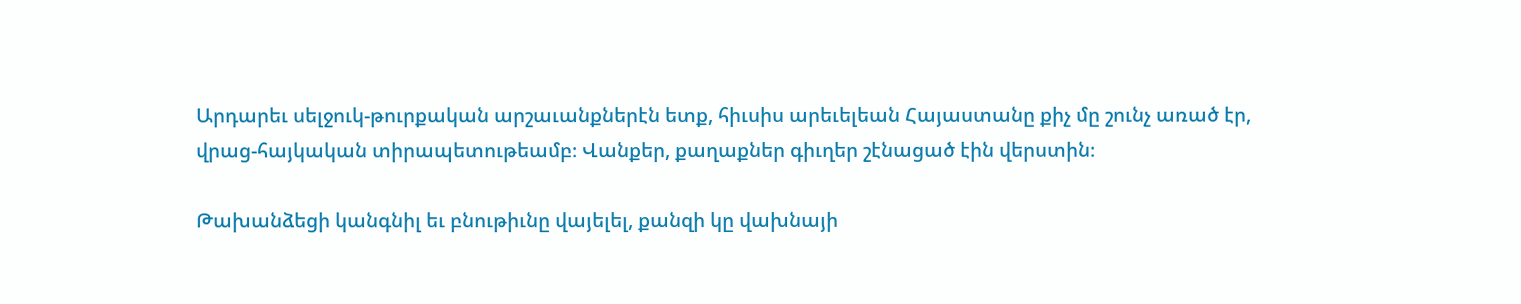Արդարեւ սելջուկ-թուրքական արշաւանքներէն ետք, հիւսիս արեւելեան Հայաստանը քիչ մը շունչ առած էր, վրաց-հայկական տիրապետութեամբ։ Վանքեր, քաղաքներ գիւղեր շէնացած էին վերստին։

Թախանձեցի կանգնիլ եւ բնութիւնը վայելել, քանզի կը վախնայի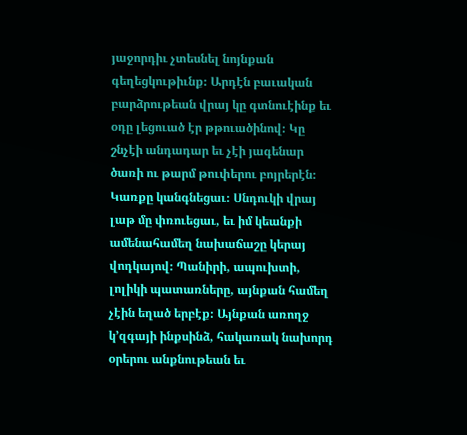յաջորդիւ չտեսնել նոյնքան գեղեցկութիւնք։ Արդէն բաւական բարձրութեան վրայ կը գտնուէինք եւ օդը լեցուած էր թթուածինով։ Կը շնչէի անդադար եւ չէի յագենար ծառի ու թարմ թուփերու բոյրերէն։ Կառքը կանգնեցաւ։ Սնդուկի վրայ լաթ մը փռուեցաւ, եւ իմ կեանքի ամենահամեղ նախաճաշը կերայ վոդկայով։ Պանիրի, ապուխտի, լոլիկի պատառները, այնքան համեղ չէին եղած երբէք։ Այնքան առողջ կ՚զգայի ինքսինձ, հակառակ նախորդ օրերու անքնութեան եւ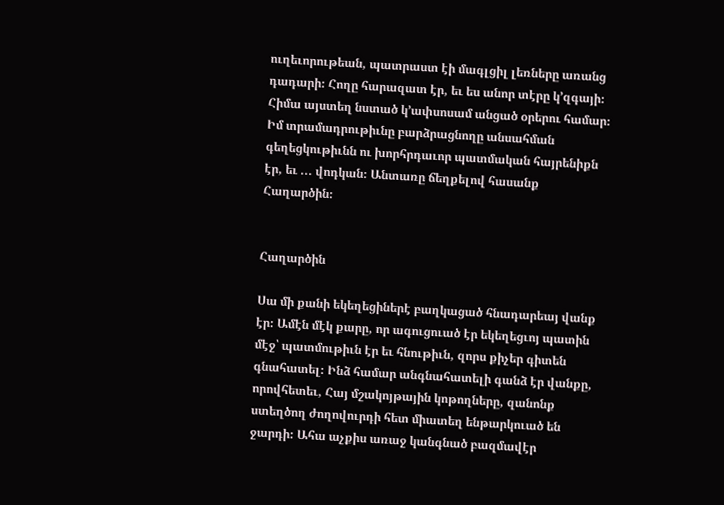ուղեւորութեան, պատրաստ էի մագլցիլ լեռները առանց դադարի։ Հողը հարազատ էր, եւ ես անոր տէրը կ՚զգայի։ Հիմա այստեղ նստած կ՚ափսոսամ անցած օրերու համար։ Իմ տրամադրութիւնը բարձրացնողը անսահման գեղեցկութիւնն ու խորհրդաւոր պատմական հայրենիքն էր, եւ ... վոդկան։ Անտառը ճեղքելով հասանք Հաղարծին։


Հաղարծին

Սա մի քանի եկեղեցիներէ բաղկացած հնադարեայ վանք էր։ Ամէն մէկ քարը, որ ագուցուած էր եկեղեցւոյ պատին մէջ՝ պատմութիւն էր եւ հնութիւն, զորս քիչեր գիտեն գնահատել։ Ինձ համար անգնահատելի գանձ էր վանքը, որովհետեւ, Հայ մշակոյթային կոթողները, զանոնք ստեղծող ժողովուրդի հետ միատեղ ենթարկուած են ջարդի։ Ահա աչքիս առաջ կանգնած բազմավէր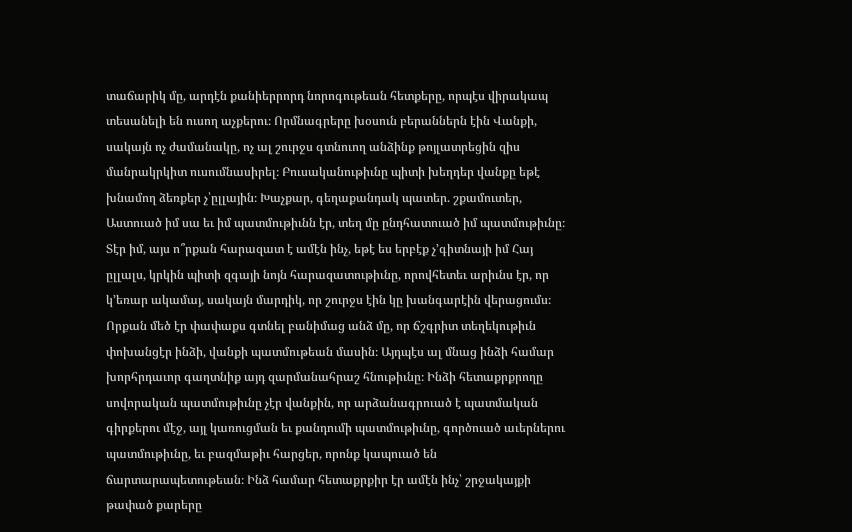տաճարիկ մը, արդէն քանիերրորդ նորոգութեան հետքերը, որպէս վիրակապ տեսանելի են ուսող աչքերու։ Որմնագրերը խօսուն բերաններն էին Վանքի, սակայն ոչ ժամանակը, ոչ ալ շուրջս գտնուող անձինք թոյլատրեցին զիս մանրակրկիտ ուսումնասիրել։ Բուսականութիւնը պիտի խեղդեր վանքը եթէ խնամող ձեռքեր չ՝ըլլային։ Խաչքար, գեղաքանդակ պատեր. շքամուտեր, Աստուած իմ սա եւ իմ պատմութիւնն էր, տեղ մը ընդհատուած իմ պատմութիւնը։ Տէր իմ, այս ո՞րքան հարազատ է ամէն ինչ, եթէ ես երբէք չ՚գիտնայի իմ Հայ ըլլալս, կրկին պիտի զգայի նոյն հարազատութիւնը, որովհետեւ արիւնս էր, որ կ՚եռար ակամայ, սակայն մարդիկ, որ շուրջս էին կը խանգարէին վերացումս։ Որքան մեծ էր փափաքս գտնել բանիմաց անձ մը, որ ճշգրիտ տեղեկութիւն փոխանցէր ինձի, վանքի պատմութեան մասին։ Այդպէս ալ մնաց ինձի համար խորհրդաւոր գաղտնիք այդ զարմանահրաշ հնութիւնը։ Ինձի հետաքրքրողը սովորական պատմութիւնը չէր վանքին, որ արձանագրուած է պատմական գիրքերու մէջ, այլ կառուցման եւ քանդումի պատմութիւնը, գործուած աւերներու պատմութիւնը, եւ բազմաթիւ հարցեր, որոնք կապուած են ճարտարապետութեան։ Ինձ համար հետաքրքիր էր ամէն ինչ՝ շրջակայքի թափած քարերը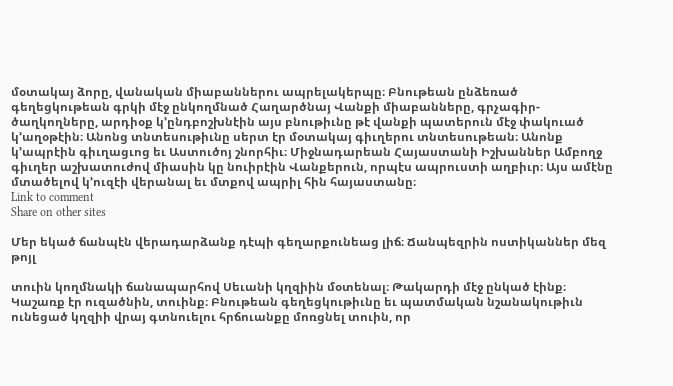մօտակայ ձորը, վանական միաբաններու ապրելակերպը։ Բնութեան ընձեռած գեղեցկութեան գրկի մէջ ընկողմնած Հաղարծնայ Վանքի միաբանները, գրչագիր-ծաղկողները, արդիօք կ՚ընդբոշխնէին այս բնութիւնը թէ վանքի պատերուն մէջ փակուած կ՚աղօթէին։ Անոնց տնտեսութիւնը սերտ էր մօտակայ գիւղերու տնտեսութեան։ Անոնք կ՚ապրէին գիւղացւոց եւ Աստուծոյ շնորհիւ։ Միջնադարեան Հայաստանի Իշխաններ Ամբողջ գիւղեր աշխատուժով միասին կը նուիրէին Վանքերուն, որպէս ապրուստի աղբիւր։ Այս ամէնը մտածելով կ՚ուզէի վերանալ եւ մտքով ապրիլ հին հայաստանը։
Link to comment
Share on other sites

Մեր եկած ճանպէն վերադարձանք դէպի գեղարքունեաց լիճ։ Ճանպեզրին ոստիկաններ մեզ թոյլ

տուին կողմնակի ճանապարհով Սեւանի կղզիին մօտենալ։ Թակարդի մէջ ընկած էինք։ Կաշառք էր ուզածնին, տուինք։ Բնութեան գեղեցկութիւնը եւ պատմական նշանակութիւն ունեցած կղզիի վրայ գտնուելու հրճուանքը մոռցնել տուին, որ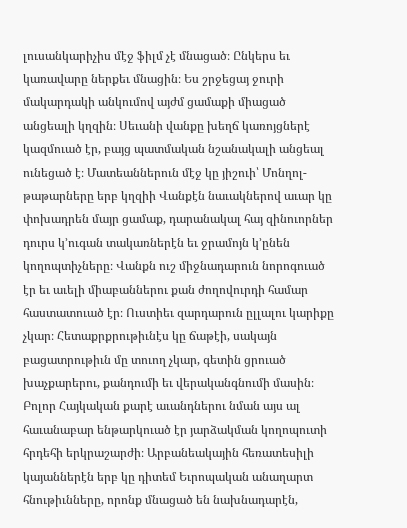լուսանկարիչիս մէջ ֆիլմ չէ մնացած։ Ընկերս եւ կառավարը ներքեւ մնացին։ Ես շրջեցայ ջուրի մակարդակի անկումով այժմ ցամաքի միացած անցեալի կղզին։ Սեւանի վանքը խեղճ կառոյցներէ կազմուած էր, բայց պատմական նշանակալի անցեալ ունեցած է։ Մատեաններուն մէջ կը յիշուի՝ Մոնղոլ-թաթարները երբ կղզիի Վանքէն նաւակներով աւար կը փոխադրեն մայր ցամաք, դարանակալ հայ զինուորներ դուրս կ՚ուգան տակառներէն եւ ջրամոյն կ՚ընեն կողոպտիչները։ Վանքն ուշ միջնադարուն նորոգուած էր եւ աւելի միաբաններու քան ժողովուրդի համար հաստատուած էր։ Ուստիեւ զարդարուն ըլլալու կարիքը չկար։ Հետաքրքրութիւնէս կը ճաթէի, սակայն բացատրութիւն մը տուող չկար, գետին ցրուած խաչքարերու, քանդումի եւ վերականգնումի մասին։ Բոլոր Հայկական քարէ աւանդներու նման այս ալ հաւանաբար ենթարկուած էր յարձակման կողոպուտի հրդեհի երկրաշարժի։ Արբանեակային հեռատեսիլի կայաններէն երբ կը դիտեմ Եւրոպական անաղարտ հնութիւնները, որոնք մնացած են նախնադարէն,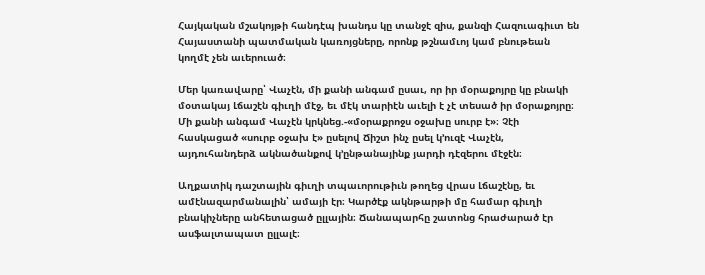Հայկական մշակոյթի հանդէպ խանդս կը տանջէ զիս, քանզի Հազուագիւտ են Հայաստանի պատմական կառոյցները, որոնք թշնամւոյ կամ բնութեան կողմէ չեն աւերուած։

Մեր կառավարը՝ Վաչէն, մի քանի անգամ ըսաւ, որ իր մօրաքոյրը կը բնակի մօտակայ Լճաշէն գիւղի մէջ, եւ մէկ տարիէն աւելի է չէ տեսած իր մօրաքոյրը։ Մի քանի անգամ Վաչէն կրկնեց.-«մօրաքրոջս օջախը սուրբ է»։ Չէի հասկացած «սուրբ օջախ է» ըսելով Ճիշտ ինչ ըսել կ՚ուզէ Վաչէն, այդուհանդերձ ակնածանքով կ՚ընթանայինք յարդի դէզերու մէջէն։

Աղքատիկ դաշտային գիւղի տպաւորութիւն թողեց վրաս Լճաշէնը, եւ ամէնազարմանալին՝ ամայի էր։ Կարծէք ակնթարթի մը համար գիւղի բնակիչները անհետացած ըլլային։ Ճանապարհը շատոնց հրաժարած էր ասֆալտապատ ըլլալէ։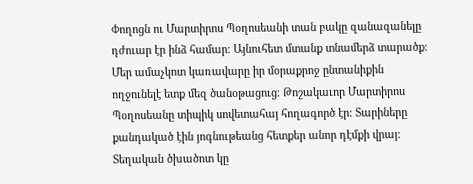Փողոցն ու Մարտիրոս Պօղոսեանի տան բակը զանազանելը դժուար էր ինձ համար։ Այնուհետ մտանք տնամերձ տարածք։ Մեր ամաչկոտ կառավարը իր մօրաքրոջ ընտանիքին ողջունելէ ետք մեզ ծանօթացուց։ Թոշակաւոր Մարտիրոս Պօղոսեանը տիպիկ սովետահայ հողագործ էր։ Տարիները քանդակած էին յոգնութեանց հետքեր անոր դէմքի վրայ։ Տեղական ծխածոտ կը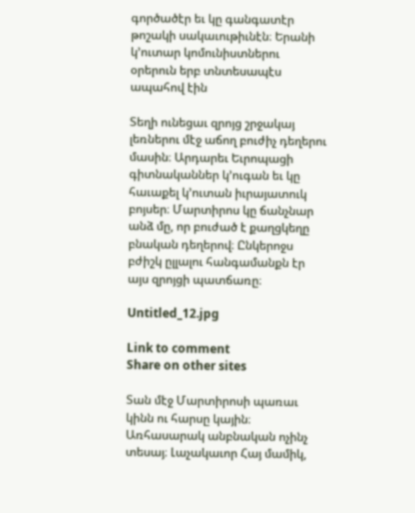գործածէր եւ կը գանգատէր թոշակի սակաւութիւնէն։ Երանի կ՚ուտար կոմունիստներու օրերուն երբ տնտեսապէս ապահով էին

Տեղի ունեցաւ զրոյց շրջակայ լեռներու մէջ աճող բուժիչ դեղերու մասին։ Արդարեւ Եւրոպացի գիտնականներ կ՚ուգան եւ կը հաւաքել կ՚ուտան իւրայատուկ բոյսեր։ Մարտիրոս կը ճանչնար անձ մը, որ բուժած է քաղցկեղը բնական դեղերով։ Ընկերոջս բժիշկ ըլլալու հանգամանքն էր այս զրոյցի պատճառը։

Untitled_12.jpg

Link to comment
Share on other sites

Տան մէջ Մարտիրոսի պառաւ կինն ու հարսը կային։ Առհասարակ անբնական ոչինչ տեսայ։ Լաչակաւոր Հայ մամիկ,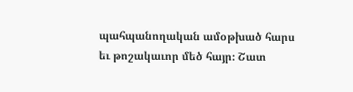պահպանողական ամօթխած հարս եւ թոշակաւոր մեծ հայր։ Շատ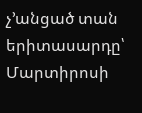չ՚անցած տան երիտասարդը՝ Մարտիրոսի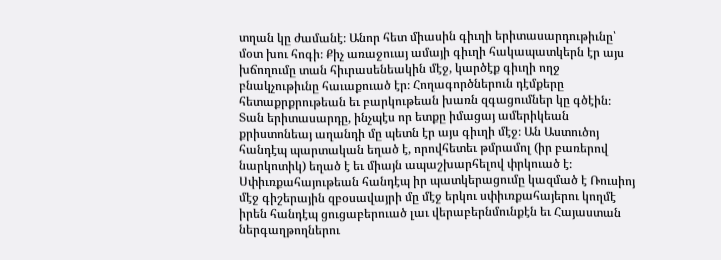տղան կը ժամանէ։ Անոր հետ միասին գիւղի երիտասարդութիւնը՝ մօտ խու հոգի։ Քիչ առաջուայ ամայի գիւղի հակապատկերն էր այս խճողումը տան հիւրասենեակին մէջ, կարծէք գիւղի ողջ բնակչութիւնը հաւաքուած էր։ Հողագործներուն դէմքերը հետաքրքրութեան եւ բարկութեան խառն զգացումներ կը գծէին։ Տան երիտասարդը, ինչպէս որ ետքը իմացայ ամերիկեան քրիստոնեայ աղանդի մը պետն էր այս գիւղի մէջ։ Ան Աստուծոյ հանդէպ պարտական եղած է, որովհետեւ թմրամոլ (իր բառերով նարկոտիկ) եղած է եւ միայն ապաշխարհելով փրկուած է։ Սփիւռքահայութեան հանդէպ իր պատկերացումը կազմած է Ռուսիոյ մէջ գիշերային զբօսավայրի մը մէջ երկու սփիւռքահայերու կողմէ իրեն հանդէպ ցուցաբերուած լաւ վերաբերնմունքէն եւ Հայաստան ներգաղթողներու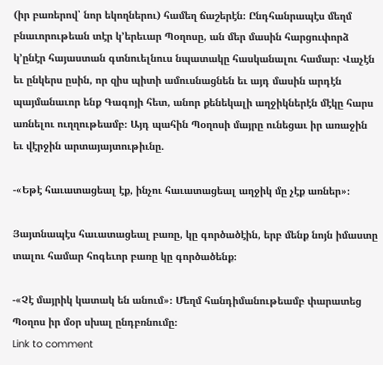(իր բառերով՝ նոր եկողներու) համեղ ճաշերէն։ Ընդհանրապէս մեղմ բնաւորութեան տէր կ՚երեւար Պօղոսը, ան մեր մասին հարցուփորձ կ՚ընէր հայաստան գտնուելնուս նպատակը հասկանալու համար։ Վաչէն եւ ընկերս ըսին, որ զիս պիտի ամուսնացնեն եւ այդ մասին արդէն պայմանաւոր ենք Գագոյի հետ, անոր քենեկալի աղջիկներէն մէկը հարս առնելու ուղղութեամբ։ Այդ պահին Պօղոսի մայրը ունեցաւ իր առաջին եւ վէրջին արտայայտութիւնը.

-«Եթէ հաւատացեալ էք, ինչու հաւատացեալ աղջիկ մը չէք առներ»։

Յայտնապէս հաւատացեալ բառը, կը գործածէին, երբ մենք նոյն իմաստը տալու համար հոգեւոր բառը կը գործածենք։

-«Չէ մայրիկ կատակ են անում»։ Մեղմ հանդիմանութեամբ փարատեց Պօղոս իր մօր սխալ ընդբռնումը։
Link to comment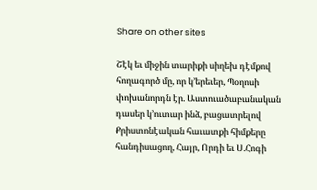Share on other sites

Շէկ եւ միջին տարիքի սիղեխ դէմքով հողագործ մը, որ կ՚երեւեր, Պօղոսի փոխանորդն էր. Աստուածաբանական դասեր կ՚ուտար ինձ, բացատրելով Քրիստոնէական հաւատքի հիմքերը հանդիսացող, Հայր, Որդի եւ Ս.Հոգի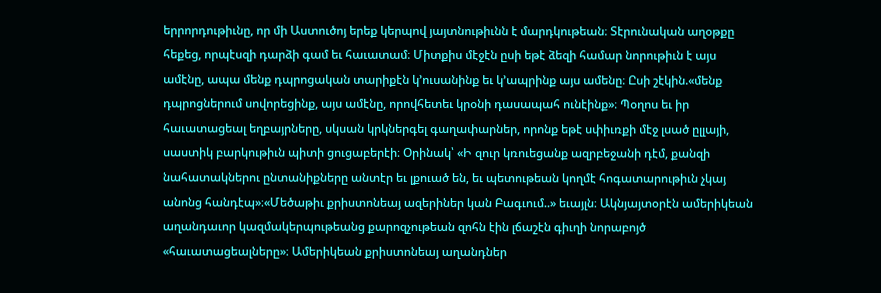երրորդութիւնը, որ մի Աստուծոյ երեք կերպով յայտնութիւնն է մարդկութեան։ Տէրունական աղօթքը հեքեց, որպէսզի դարձի գամ եւ հաւատամ։ Միտքիս մէջէն ըսի եթէ ձեզի համար նորութիւն է այս ամէնը, ապա մենք դպրոցական տարիքէն կ՚ուսանինք եւ կ՚ապրինք այս ամենը։ Ըսի շէկին.«մենք դպրոցներում սովորեցինք, այս ամէնը, որովհետեւ կրօնի դասապահ ունէինք»։ Պօղոս եւ իր հաւատացեալ եղբայրները, սկսան կրկներգել գաղափարներ, որոնք եթէ սփիւռքի մէջ լսած ըլլայի, սաստիկ բարկութիւն պիտի ցուցաբերէի։ Օրինակ՝ «Ի զուր կռուեցանք ազրբեջանի դէմ, քանզի նահատակներու ընտանիքները անտէր եւ լքուած են, եւ պետութեան կողմէ հոգատարութիւն չկայ անոնց հանդէպ»։«Մեծաթիւ քրիստոնեայ ազերիներ կան Բագւում..» եւայլն։ Ակնյայտօրէն ամերիկեան աղանդաւոր կազմակերպութեանց քարոզչութեան զոհն էին լճաշէն գիւղի նորաբոյծ «հաւատացեալները»։ Ամերիկեան քրիստոնեայ աղանդներ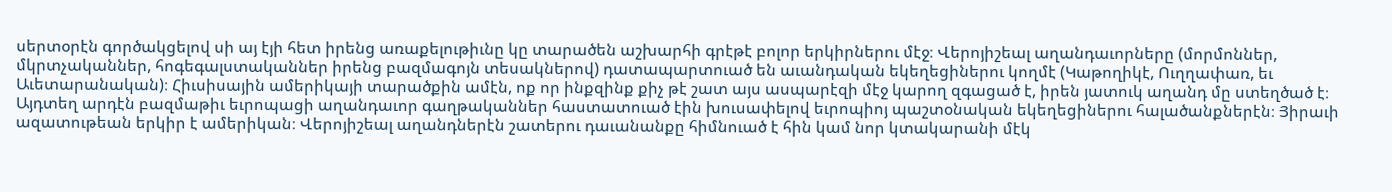սերտօրէն գործակցելով սի այ էյի հետ իրենց առաքելութիւնը կը տարածեն աշխարհի գրէթէ բոլոր երկիրներու մէջ։ Վերոյիշեալ աղանդաւորները (մորմոններ, մկրտչականներ, հոգեգալստականներ իրենց բազմագոյն տեսակներով) դատապարտուած են աւանդական եկեղեցիներու կողմէ (Կաթողիկէ, Ուղղափառ, եւ Աւետարանական)։ Հիւսիսային ամերիկայի տարածքին ամէն, ոք որ ինքզինք քիչ թէ շատ այս ասպարէզի մէջ կարող զգացած է, իրեն յատուկ աղանդ մը ստեղծած է։ Այդտեղ արդէն բազմաթիւ եւրոպացի աղանդաւոր գաղթականներ հաստատուած էին խուսափելով եւրոպիոյ պաշտօնական եկեղեցիներու հալածանքներէն։ Յիրաւի ազատութեան երկիր է ամերիկան։ Վերոյիշեալ աղանդներէն շատերու դաւանանքը հիմնուած է հին կամ նոր կտակարանի մէկ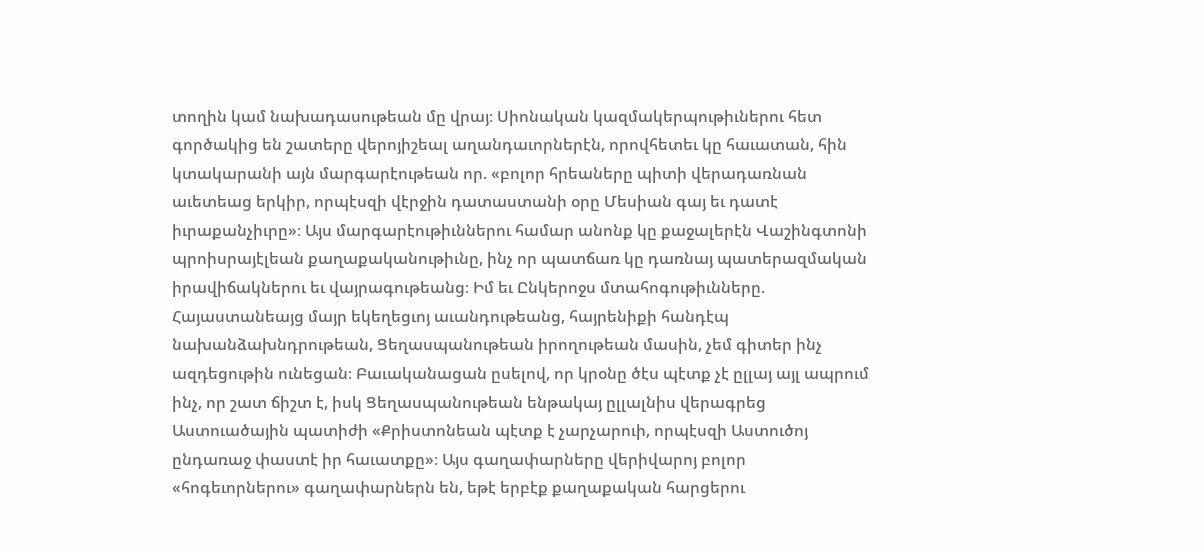տողին կամ նախադասութեան մը վրայ։ Սիոնական կազմակերպութիւներու հետ գործակից են շատերը վերոյիշեալ աղանդաւորներէն, որովհետեւ կը հաւատան, հին կտակարանի այն մարգարէութեան որ. «բոլոր հրեաները պիտի վերադառնան աւետեաց երկիր, որպէսզի վէրջին դատաստանի օրը Մեսիան գայ եւ դատէ իւրաքանչիւրը»։ Այս մարգարէութիւններու համար անոնք կը քաջալերէն Վաշինգտոնի պրոիսրայէլեան քաղաքականութիւնը, ինչ որ պատճառ կը դառնայ պատերազմական իրավիճակներու եւ վայրագութեանց։ Իմ եւ Ընկերոջս մտահոգութիւնները. Հայաստանեայց մայր եկեղեցւոյ աւանդութեանց, հայրենիքի հանդէպ նախանձախնդրութեան, Ցեղասպանութեան իրողութեան մասին, չեմ գիտեր ինչ ազդեցութին ունեցան։ Բաւականացան ըսելով, որ կրօնը ծէս պէտք չէ ըլլայ այլ ապրում ինչ, որ շատ ճիշտ է, իսկ Ցեղասպանութեան ենթակայ ըլլալնիս վերագրեց Աստուածային պատիժի «Քրիստոնեան պէտք է չարչարուի, որպէսզի Աստուծոյ ընդառաջ փաստէ իր հաւատքը»։ Այս գաղափարները վերիվարոյ բոլոր «հոգեւորներու» գաղափարներն են, եթէ երբէք քաղաքական հարցերու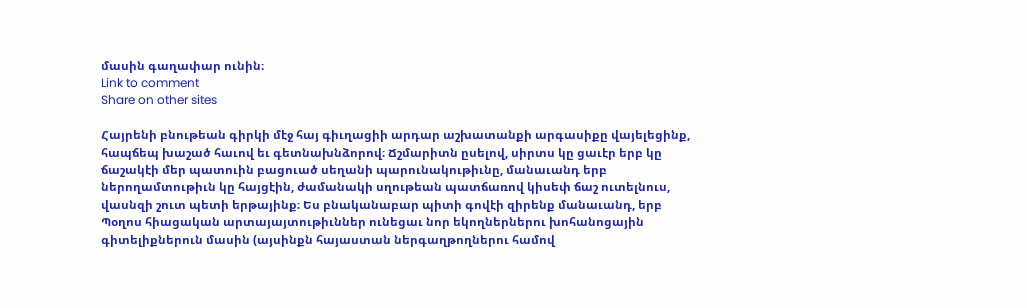մասին գաղափար ունին։
Link to comment
Share on other sites

Հայրենի բնութեան գիրկի մէջ հայ գիւղացիի արդար աշխատանքի արգասիքը վայելեցինք, հապճեպ խաշած հաւով եւ գետնախնձորով։ Ճշմարիտն ըսելով, սիրտս կը ցաւէր երբ կը ճաշակէի մեր պատուին բացուած սեղանի պարունակութիւնը, մանաւանդ երբ ներողամտութիւն կը հայցէին, ժամանակի սղութեան պատճառով կիսեփ ճաշ ուտելնուս, վասնզի շուտ պետի երթայինք։ Ես բնականաբար պիտի գովէի զիրենք մանաւանդ, երբ Պօղոս հիացական արտայայտութիւններ ունեցաւ նոր եկողներներու խոհանոցային գիտելիքներուն մասին (այսինքն հայաստան ներգաղթողներու համով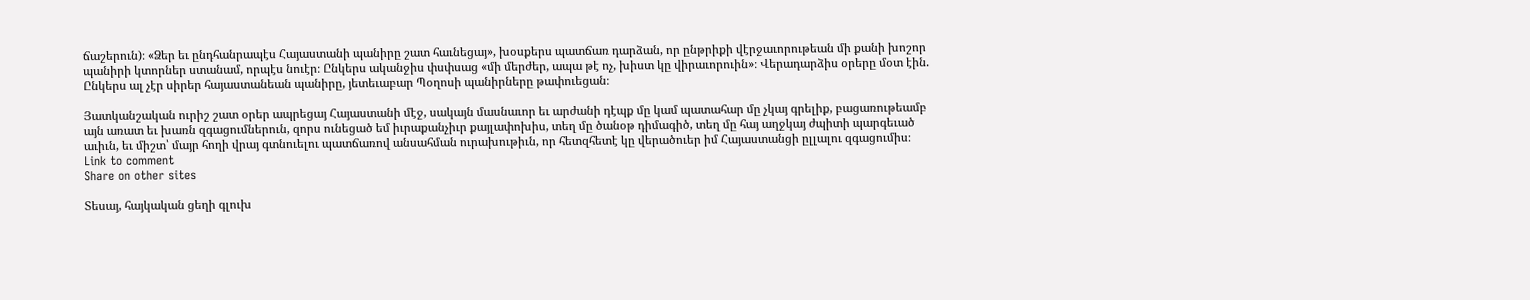ճաշերուն)։ «Ձեր եւ ընդհանրապէս Հայաստանի պանիրը շատ հաւնեցայ», խօսքերս պատճառ դարձան, որ ընթրիքի վէրջաւորութեան մի քանի խոշոր պանիրի կտորներ ստանամ, որպէս նուէր։ Ընկերս ականջիս փսփսաց «մի մերժեր, ապա թէ ոչ, խիստ կը վիրաւորուին»։ Վերադարձիս օրերը մօտ էին. Ընկերս ալ չէր սիրեր հայաստանեան պանիրը, յետեւաբար Պօղոսի պանիրները թափուեցան։

Յատկանշական ուրիշ շատ օրեր ապրեցայ Հայաստանի մէջ, սակայն մասնաւոր եւ արժանի դէպք մը կամ պատահար մը չկայ գրելիք, բացառութեամբ այն առատ եւ խառն զգացումներուն, զորս ունեցած եմ իւրաքանչիւր քայլափոխիս, տեղ մը ծանօթ դիմագիծ, տեղ մը հայ աղջկայ ժպիտի պարգեւած աւիւն, եւ միշտ՝ մայր հողի վրայ գտնուելու պատճառով անսահման ուրախութիւն, որ հետզհետէ կը վերածուեր իմ Հայաստանցի ըլլալու զգացումիս։
Link to comment
Share on other sites

Տեսայ, հայկական ցեղի գլուխ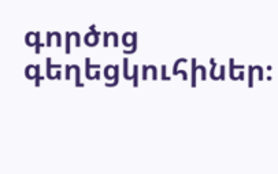գործոց գեղեցկուհիներ։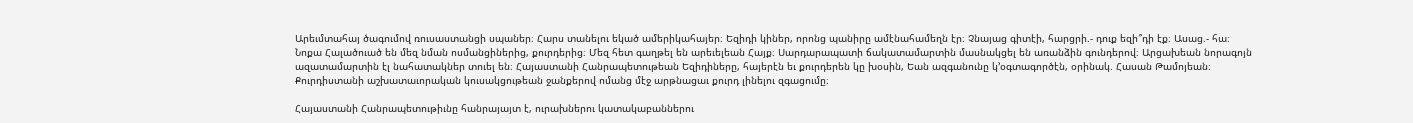Արեւմտահայ ծագումով ռուսաստանցի սպաներ։ Հարս տանելու եկած ամերիկահայեր։ Եզիդի կիներ, որոնց պանիրը ամէնահամեղն էր։ Չնայաց գիտէի, հարցրի.- դուք եզի՞դի էք։ Ասաց.- հա։ Նոքա Հալածուած են մեզ նման ոսմանցիներից, քուրդերից։ Մեզ հետ գաղթել են արեւելեան Հայք։ Սարդարապատի ճակատամարտին մասնակցել են առանձին գունդերով։ Արցախեան նորագոյն ազատամարտին էլ նահատակներ տուել են։ Հայաստանի Հանրապետութեան Եզիդիները, հայերէն եւ քուրդերեն կը խօսին, Եան ազգանունը կ՚օգտագործէն, օրինակ. Հասան Թամոյեան։ Քուրդիստանի աշխատաւորական կուսակցութեան ջանքերով ոմանց մէջ արթնացաւ քուրդ լինելու զգացումը։

Հայաստանի Հանրապետութիւնը հանրայայտ է, ուրախներու կատակաբաններու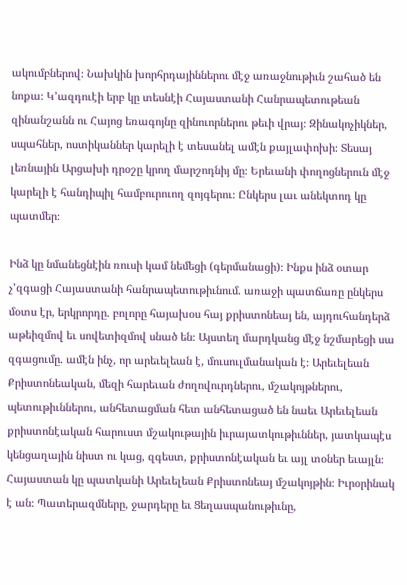ակումբներով։ Նախկին խորհրդայիններու մէջ առաջնութիւն շահած են նոքա։ Կ՚ազդուէի երբ կը տեսնէի Հայաստանի Հանրապետութեան զինանշանն ու Հայոց եռագոյնը զինուորներու թեւի վրայ։ Զինակոչիկներ, սպահներ, ոստիկաններ կարելի է տեսանել ամէն քայլափոխի։ Տեսայ լեռնային Արցախի դրօշը կրող մարշոդնիյ մը։ Երեւանի փողոցներուն մէջ կարելի է հանդիպիլ համբուրուող զոյգերու։ Ընկերս լաւ անեկտոդ կը պատմեր։

Ինձ կը նմանեցնէին ռուսի կամ նեմեցի (գերմանացի)։ Ինքս ինձ օտար չ՚զգացի Հայաստանի հանրապետութիւնում. առաջի պատճառը ընկերս մօտս էր, երկրորդը. բոլորը հայախօս հայ քրիստոնեայ են, այդուհանդերձ աթեիզմով եւ սովետիզմով սնած են։ Այստեղ մարդկանց մէջ նշմարեցի սա զգացումը. ամէն ինչ, որ արեւելեան է, մուսուլմանական է։ Արեւելեան Քրիստոնեական, մեզի հարեւան ժողովուրդներու, մշակոյթներու, պետութիւններու, անհետացման հետ անհետացած են նաեւ Արեւելեան քրիստոնէական հարուստ մշակութային իւրայատկութիւններ, յատկապէս կենցաղային նիստ ու կաց, զգեստ, քրիստոնէական եւ այլ տօներ եւայլն։ Հայաստան կը պատկանի Արեւելեան Քրիստոնեայ մշակոյթին։ Իւրօրինակ է ան։ Պատերազմները, ջարդերը եւ Ցեղասպանութիւնը,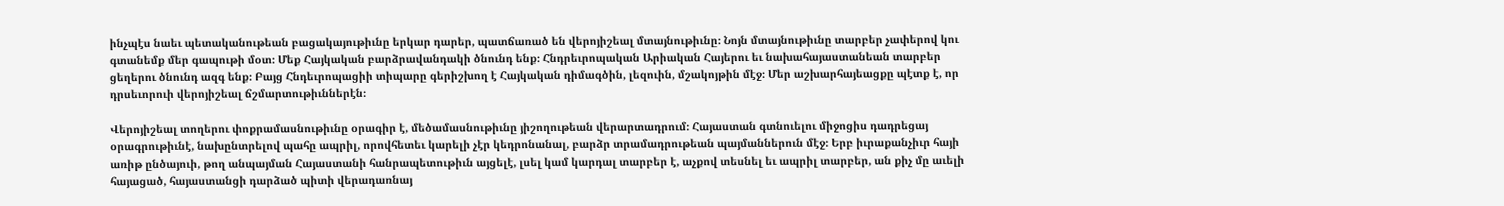ինչպէս նաեւ պետականութեան բացակայութիւնը երկար դարեր, պատճառած են վերոյիշեալ մտայնութիւնը։ Նոյն մտայնութիւնը տարբեր չափերով կու գտանեմք մեր գապութի մօտ։ Մեք Հայկական բարձրավանդակի ծնունդ ենք։ Հնդրեւրոպական Արիական Հայերու եւ նախահայաստանեան տարբեր ցեղերու ծնունդ ազգ ենք։ Բայց Հնդեւրոպացիի տիպարը գերիշխող է Հայկական դիմագծին, լեզուին, մշակոյթին մէջ։ Մեր աշխարհայեացքը պէտք է, որ դրսեւորուի վերոյիշեալ ճշմարտութիւններէն։

Վերոյիշեալ տողերու փոքրամասնութիւնը օրագիր է, մեծամասնութիւնը յիշողութեան վերարտադրում։ Հայաստան գտնուելու միջոցիս դադրեցայ օրագրութիւնէ, նախընտրելով պահը ապրիլ, որովհետեւ կարելի չէր կեդրոնանալ, բարձր տրամադրութեան պայմաններուն մէջ։ Երբ իւրաքանչիւր հայի առիթ ընծայուի, թող անպայման Հայաստանի հանրապետութիւն այցելէ, լսել կամ կարդալ տարբեր է, աչքով տեսնել եւ ապրիլ տարբեր, ան քիչ մը աւելի հայացած, հայաստանցի դարձած պիտի վերադառնայ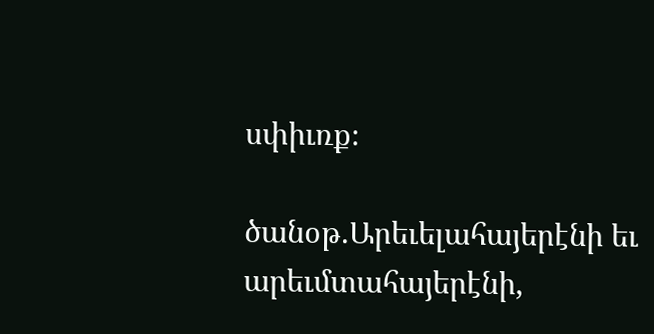սփիւռք։

ծանօթ.Արեւելահայերէնի եւ արեւմտահայերէնի,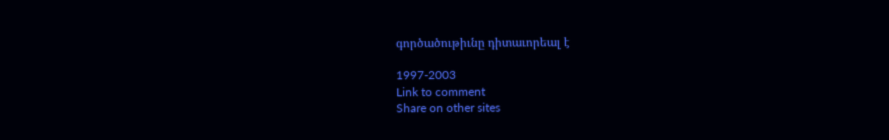գործածութիւնը դիտաւորեալ է

1997-2003
Link to comment
Share on other sites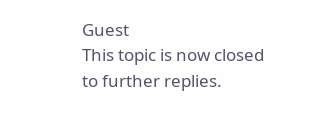Guest
This topic is now closed to further replies.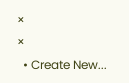×
×
  • Create New...